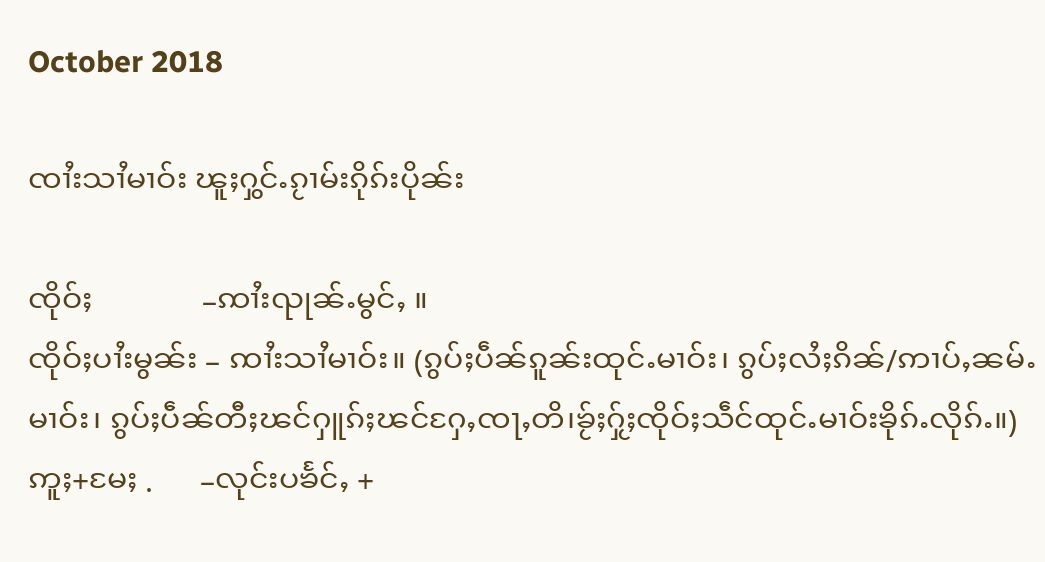October 2018

ၸၢႆးသၢႆမၢဝ်း ၽူႈႁွင်ႉၵႂၢမ်းၵိုၵ်းပိုၼ်း

ၸိုဝ်ႈ              –ꩡၢႆးၺုၼ်ႉမွင်ႇ ။
ၸိုဝ်ႈပၢႆးမွၼ်း – ꩡၢႆးသၢႆမၢဝ်း။ (ၵွပ်ႈပဵၼ်ၵူၼ်းထုင်ႉမၢဝ်း၊ ၵွပ်ႈလႆႈၵိၼ်/ဢၢပ်ႇၼမ်ႉမၢဝ်း၊ ၵွပ်ႈပဵၼ်တီႈၽင်ႁူၵ်ႈၽင်ႁႄႇၸႃႇတိ၊ၶႂ်ႈႁႂ်ႈၸိုဝ်ႈသဵင်ထုင်ႉမၢဝ်းၶိုၵ်ႉလိုၵ်ႉ။)
ဢူႈ+မႄႈ .      –လုင်းပၶႅင်ႇ +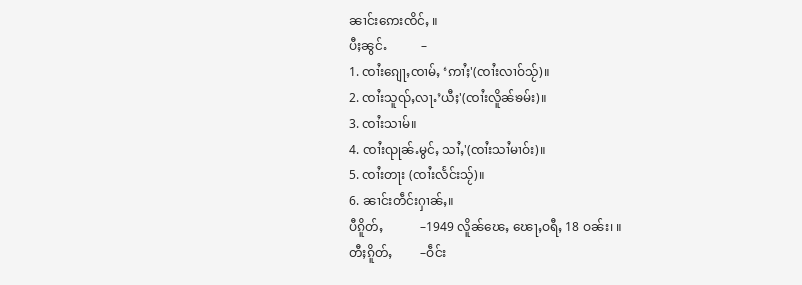ၼၢင်းဢေးၸိင်ႇ ။
ပီႈၼွင်ႉ           –
1. ၸၢႆးၵျေႃႇၸၢမ်ႇ ‘ဢၢႆႈ'(ၸၢႆးလၢဝ်သႂ်)။
2. ၸၢႆးသူၺ်ႇလႃႉ’ယီႈ'(ၸၢႆးလိူၼ်ၶမ်း)။
3. ၸၢႆးသၢမ်။
4. ၸၢႆးၺုၼ်ႉမွင်ႇ သၢႆႇ'(ၸၢႆးသၢႆမၢဝ်း)။
5. ၸၢႆးတႃး (ၸၢႆးလႅင်းသႂ်)။
6. ၼၢင်းတဵင်းႁၢၼ်ႇ။
ပီၵိူတ်ႇ            –1949 လိူၼ်ၽေႇ ၽေႃႇဝရီႇ 18 ဝၼ်း၊ ။
တီႈၵိူတ်ႇ         –ဝဵင်း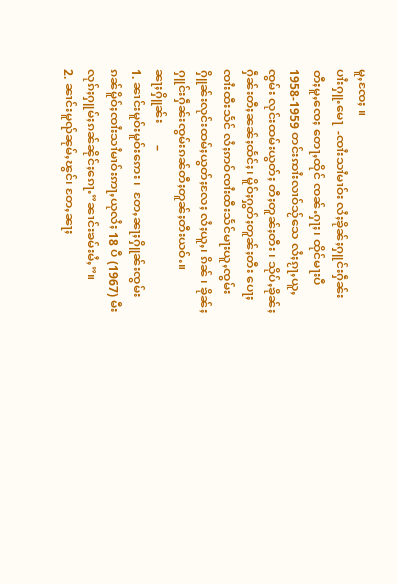မူႇၸႄႈ ။
ပၢႆးႁူႉမေႃ  -ၸၢႆးသၢႆမၢဝ်း လႆႈၶိုၼ်ႈႁူင်းႁဵၼ်း တီႈမူႇၸေႈ တေႃႇထိုင် ၸၼ်ႉႁႃႈ၊ ထိုင်မႃးပီ 1958-1959 တင်းꩡၢႆးလၢဝ်သႂ်သေ လႆႈၵႂႃႇယူႇၸွမ်း လုင်းထမ်းယွတ်ႈ တီႈတူၼ်ႈတီး ၊ သိုပ်ႇၶိုၼ်ႈႁဵၼ်းတီႈၼၼ်ႈထႅင်ႈ၊ မိူဝ်ႈႁွတ်ႈတူၼ်ႈတီး ပေႃႈၸၢႆးထီးသႅင် လႆႈဢဝ်ၸၢႆးထီးသႅင်မႃးယူႇၸွမ်းႁိူၼ်းလုင်းထမ်ႈယွတ်ႈလႄႈ လႆႈယူႇ၊ ၵိၼ် ၊ ၶိုၼ်ႈႁူင်းႁဵၼ်းၸွမ်းၵၼ်တီႈတူၼ်ႈတီးယဝ်ႉ။
ၼႃႈႁိူၼ်း       –
1. ၼၢင်းမူဝ်းမူဝ်းဢေး ၊  တႄႇၼႃႈႁိူၼ်းၸွမ်းၵၼ်မိူဝ်ႈၸၢႆးသၢႆမၢဝ်းဢႃႇယုလႆႈ 18 ပီ (1967) မီးလုၵ်ႈႁူမ်ႈၵၼ်ၼိုင်ႈၵေႃႉ”ၼၢင်းၶမ်းမႆႇ”။
2. ၼၢင်းမူၺ်ၼုမ်ႇၽွင်၊ တႄႇၼႃႈ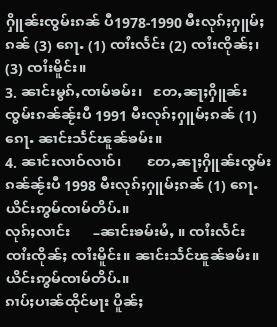ႁိူၼ်းၸွမ်းၵၼ် ပီ1978-1990 မီးလုၵ်ႈႁူမ်ႈၵၼ် (3) ၵေႃႉ (1) ၸၢႆးလႅင်း (2) ၸၢႆးၸိုၼ်ႈ၊ (3) ၸၢႆးမိူင်း။
3. ၼၢင်းမွၵ်ႇၸၢမ်ၶမ်း၊   တႄႇၼႃႈႁိူၼ်းၸွမ်းၵၼ်ၼႂ်းပီ 1991 မီးလုၵ်ႈႁူမ်ႈၵၼ် (1) ၵေႃႉ ၼၢင်းသႅင်ၽူၼ်ၶမ်း။
4. ၼၢင်းလၢဝ်လၢဝ်၊       တႄႇၼႃႈႁိူၼ်းၸွမ်းၵၼ်ၼႂ်းပီ 1998 မီးလုၵ်ႈႁူမ်ႈၵၼ် (1) ၵေႃႉ ယိင်းဢွမ်ၸၢမ်တိပ်ႉ။
လုၵ်ႈလၢင်း      –ၼၢင်းၶမ်းမႆႇ ။ ၸၢႆးလႅင်း ၸၢႆးၸိုၼ်ႈ ၸၢႆးမိူင်း။ ၼၢင်းသႅင်ၽူၼ်ၶမ်း။ ယိင်းဢွမ်ၸၢမ်တိပ်ႉ။
ၵၢပ်ႈပၢၼ်ထိုင်မႃး ပိူၼ်ႈ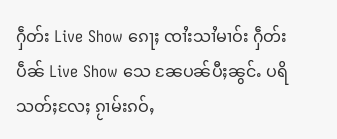ႁဵတ်း Live Show ၵေႃႈ ၸၢႆးသၢႆမၢဝ်း ႁဵတ်းပဵၼ် Live Show သေ ၼႄပၼ်ပီႈၼွင်ႉ ပရိသတ်ႈလႄႈ ၵႂၢမ်းၵဝ်ႇ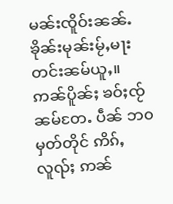မၼ်းၸိူဝ်းၼၼ်ႉ ၶိုၼ်းမုၼ်းမႂ်ႇမႃးတင်းၼမ်ယူႇ။ ဢၼ်ပိူၼ်ႈ ၶဝ်ႈၸ်ႂၼမ်တႄႉ ပဵၼ် ဘ၀မှတ်တိုင် ဢိၵ်ႇလူၺ်ႈ ဢၼ်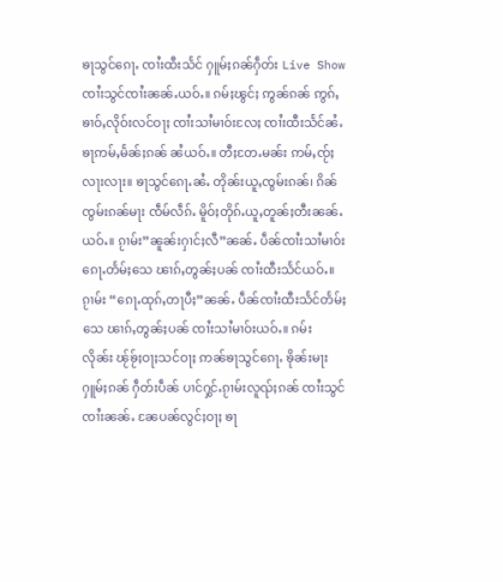ၶႃသွင်ၵေႃႉ ၸၢႆးထီးသႅင် ႁူမ်ႈၵၼ်ႁဵတ်း Live Show ၸၢႆးသွင်ၸၢႆးၼၼ်ႉယဝ်ႉ။ ၵမ်ႈၽွင်ႈ ဢွၼ်ၵၼ် ဢွၵ်ႇၶၢဝ်ႇလိုဝ်းလင်ဝႃႈ ၸၢႆးသၢႆမၢဝ်းလႄႈ ၸၢႆးထီးသႅင်ၼႆႉ ၶႃဢမ်ႇမႅၼ်ႈၵၼ် ၼႆယဝ်ႉ။ တီႈတႄႉမၼ်း ဢမ်ႇၸႂ်ႈလႃးလႃး။ ၶႃသွင်ၵေႃႉၼႆႉ တိုၼ်းယူႇၸွမ်းၵၼ်၊ ၵိၼ်ၸွမ်းၵၼ်မႃး ၸဵမ်လဵၵ်ႉ မိူဝ်ႈတိုၵ်ႉယူႇတူၼ်ႈတီးၼၼ်ႉယဝ်ႉ။ ၵႂၢမ်း”ၼူၼ်းႁၢင်ႈလီ”ၼၼ်ႉ ပဵၼ်ၸၢႆးသၢႆမၢဝ်း ၵေႃႉတႅမ်ႈသေ ၽၢၵ်ႇတွၼ်ႈပၼ် ၸၢႆးထီးသႅင်ယဝ်ႉ။ ၵႂၢမ်း “ၵေႃႉထုၵ်ႇတႃပီႈ”ၼၼ်ႉ ပဵၼ်ၸၢႆးထီးသႅင်တႅမ်ႈသေ ၽၢၵ်ႇတွၼ်ႈပၼ် ၸၢႆးသၢႆမၢဝ်းယဝ်ႉ။ ၵမ်းလိုၼ်း ၽ်ႂၶႂ်ႈဝႃႈသင်ဝႃႈ ဢၼ်ၶႃသွင်ၵေႃႉ ၶိုၼ်းမႃးႁူမ်ႈၵၼ် ႁဵတ်းပဵၼ် ပၢင်ႁွင်ႉၵႂၢမ်းလူၺ်ႈၵၼ် ၸၢႆးသွင်ၸၢႆးၼၼ်ႉ ၼႄပၼ်လွင်ႈဝႃႈ ၶႃ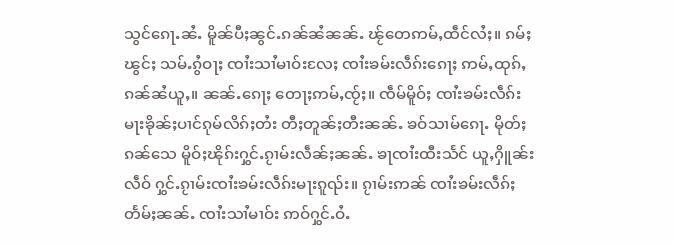သွင်ၵေႃႉၼႆႉ မိူၼ်ပီႈၼွင်ႉၵၼ်ၼႆၼၼ်ႉ ၽႂ်တေဢမ်ႇထဵင်လႆႈ။ ၵမ်ႈၽွင်ႈ သမ်ႉၵွႆဝႃႈ ၸၢႆးသၢႆမၢဝ်းလႄႈ ၸၢႆးၶမ်းလဵၵ်းၵေႃႈ ဢမ်ႇထုၵ်ႇၵၼ်ၼႆယူႇ။ ၼၼ်ႉၵေႃႈ တေႃႈဢမ်ႇၸႂ်ႈ။ ၸဵမ်မိူဝ်ႈ ၸၢႆးၶမ်းလဵၵ်း မႃးၶိုၼ်ႈပၢင်ၵုမ်လိၵ်ႈတႆး တီႈတူၼ်ႈတီးၼၼ်ႉ ၶဝ်သၢမ်ၵေႃႉ မိုတ်ႈၵၼ်သေ မိူဝ်ႈၽိုၵ်းႁွင်ႉၵႂၢမ်းလဵၼ်ႈၼၼ်ႉ ၶႃၸၢႆးထီးသႅင် ယူႇႁိူၼ်းလဵဝ် ႁွင်ႉၵႂၢမ်းၸၢႆးၶမ်းလဵၵ်းမႃးၵူၺ်း။ ၵႂၢမ်းဢၼ် ၸၢႆးၶမ်းလဵၵ်ႈတႅမ်ႈၼၼ်ႉ ၸၢႆးသၢႆမၢဝ်း ဢဝ်ႁွင်ႉဝႆႉ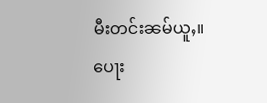မီးတင်းၼမ်ယူႇ။ ပေႃး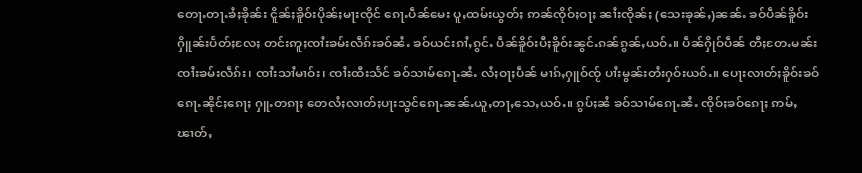တေႃႉတႃႉၶႆႈၶိုၼ်း ငိူၼ်ႈၶိူဝ်းပိုၼ်ႈမႃးၸိုင် ၵေႃႉပဵၼ်မေး ပူႇထမ်းယွတ်ႈ ဢၼ်ၸိုဝ်ႈဝႃႈ ၼၢႆးၸိုၼ်ႈ (သေးၶုၼ်ႇ)ၼၼ်ႉ ၶဝ်ပဵၼ်ၶိူဝ်းႁိူၼ်းပႅတ်ႈလႄႈ တင်းဢူႈၸၢႆးၶမ်းလဵၵ်းၶဝ်ၼႆႉ ၶဝ်ယင်းၵၢႆႇၵွင်ႉ ပဵၼ်ၶိူဝ်းပီႈၶိူဝ်းၼွင်ႉၵၼ်ၵွၼ်ႇယဝ်ႉ။ ပဵၼ်ႁိုဝ်ပဵၼ် တီႈတႄႉမၼ်း ၸၢႆးၶမ်းလဵၵ်း၊ ၸၢႆးသၢႆမၢဝ်း၊ ၸၢႆးထီးသႅင် ၶဝ်သၢမ်ၵေႃႉၼႆႉ လႆႈဝႃႈပဵၼ် မၢၵ်ႇႁူဝ်ၸ်ႂ ပၢႆးမွၼ်းတႆးႁဝ်းယဝ်ႉ။ ပေႃးလၢတ်ႈၶိူဝ်းၶဝ် ၵေႃႉၼိုင်ႈၵေႃႈ ႁူႉတၵႃႈ တေလႆႈလၢတ်ႈပႃးသွင်ၵေႃႉၼၼ်ႉယူႇတႃႇသေႇယဝ်ႉ။ ၵွပ်ႈၼႆ ၶဝ်သၢမ်ၵေႃႉၼႆႉ ၸိုဝ်ႈၶဝ်ၵေႃႈ ဢမ်ႇၽၢတ်ႇ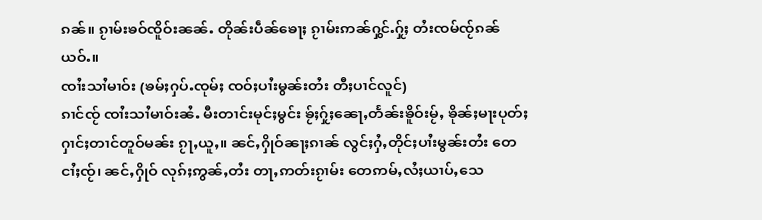ၵၼ်။ ၵႂၢမ်းၶဝ်ၸိူဝ်းၼၼ်ႉ တိုၼ်းပဵၼ်ၶေႃႈ ၵႂၢမ်းဢၼ်ႁွင်ႉႁႂ်ႈ တႆးၸမ်ၸႂ်ၵၼ်ယဝ်ႉ။
ၸၢႆးသၢႆမၢဝ်း (ၶမ်ႈႁပ်ႉၸုမ်ႈ ၸဝ်ႈပၢႆးမွၼ်းတႆး တီႈပၢင်လူင်)
ၵၢင်ၸႂ် ၸၢႆးသၢႆမၢဝ်းၼႆႉ မီးတၢင်းမုင်ႈမွင်း ၶႂ်ႈႁႂ်ႈၼေႃႇတႅၼ်းၶိူဝ်းမႂ်ႇ ၶိုၼ်ႈမႃးပုတ်ႈႁၢင်ႈတၢင်တူဝ်မၼ်း ၵႂႃႇယူႇ။ ၼင်ႇႁိုဝ်ၼႃႈၵၢၼ် လွင်ႈႁႆႇတိုင်ႈပၢႆးမွၼ်းတႆး တေငၢႆႈၸ်ႂ၊ ၼင်ႇႁိုဝ် လုၵ်ႈဢွၼ်ႇတႆး တႃႇဢတ်းၵႂၢမ်း တေဢမ်ႇလႆႈယၢပ်ႇသေ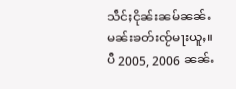သဵင်ႈငိုၼ်းၼမ်ၼၼ်ႉ မၼ်းၶတ်းၸ်ႂမႃးယူႇ။ ပီ 2005, 2006 ၼၼ်ႉ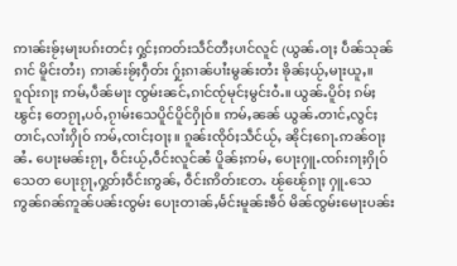ဢၢၼ်းၶႂ်ႈမႃးပၵ်းတင်ႈ ႁွင်ႈဢတ်းသဵင်တီႈပၢင်လူင် (ယွၼ်ႉဝႃႈ ပဵၼ်သုၼ်ၵၢင် မိူင်းတႆး) ဢၢၼ်းၶႂ်ႈႁဵတ်း ႁႂ်ႈၵၢၼ်ပၢႆးမွၼ်းတႆး ၶိုၼ်ႈယႂ်ႇမႃးယူႇ။ ၵူၺ်းၵႃႈ ဢမ်ႇပဵၼ်မႃး ၸွမ်းၼင်ႇၵၢင်ၸ်ႂမုင်ႈမွင်းဝႆႉ။ ယွၼ်ႉပိူဝ်ႈ ၵမ်ႈၽွင်ႈ တေၵႂႃႇပဝ်ႇၵႂၢမ်းသေပိူင်ပိူင်ႁိုဝ်။ ဢမ်ႇၼၼ် ယွၼ်ႉတၢင်ႇလွင်ႈတၢင်ႇလၢႆးႁိုဝ် ဢမ်ႇၸၢင်ႈဝႃႈ။ ၵူၼ်းၸိုဝ်ႈသဵင်ယႂ်ႇ ၼိုင်ႈၵေႃႉဢၼ်ဝႃႈၼႆႉ ပေႃးမၼ်းၵႂႃႇ ဝဵင်းယႂ်ႇဝဵင်းလူင်ၼႆ ပိူၼ်ႈဢမ်ႇ ပေႃးႁူႉၸၵ်းၵႃႈႁိုဝ်သေတ ပေႃးၵႂႃႇႁွတ်ႈဝဵင်းဢွၼ်ႇ ဝဵင်းဢိတ်းတႄႉ ၽ်ႂၽ်ႂေၵႃႈ ႁူႉသေ ဢွၼ်ၵၼ်ဢူၼ်ပၼ်းၸွမ်း ပေႃးတၢၼ်ႇမႅင်းမူၼ်းၶဵဝ် မိၼ်ၸွမ်းမေႃးပၼ်း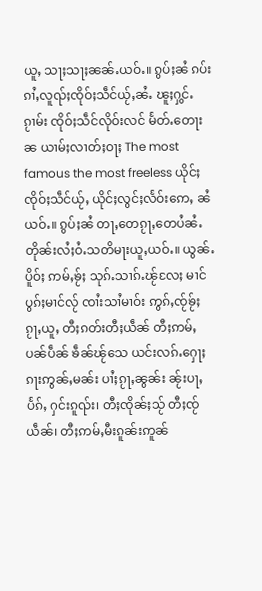ယူႇ သႃႈသႃႈၼၼ်ႉယဝ်ႉ။ ၵွပ်ႈၼႆ ၵပ်းၵၢႆႇလူၺ်ႈၸိုဝ်ႈသဵင်ယႂ်ႇၼႆႉ ၽူႈႁွင်ႉၵႂၢမ်း ၸိုဝ်ႈသဵင်လိုဝ်းလင် မႅတ်ႉတေႃးၼ ယၢမ်ႈလၢတ်ႈဝႃႈ The most famous the most freeless ယိုင်ႈၸိုဝ်ႈသဵင်ယႂ်ႇ ယိုင်ႈလွင်ႈလႅဝ်းဢေႇ ၼႆယဝ်ႉ။ ၵွပ်ႈၼႆ တႃႇတေၵႂႃႇတေပႆၼႆႉ တိုၼ်းလႆႈဝႆႉသတိမႃးယူႇယဝ်ႉ။ ယွၼ်ႉပိူဝ်ႈ ဢမ်ႇၶႂ်ႈ သုၵ်ႉသၢၵ်ႉၽႂ်လႄႈ မၢင်ပွၵ်ႈမၢင်လ်ႂ ၸၢႆးသၢႆမၢဝ်း ဢွၵ်ႇၸ်ႂၶႂ်ႈၵႂႃႇယူႇ တီႈၵတ်းတီႈယဵၼ် တီႈဢမ်ႇပၼ်ပဵၼ် ၶဵၼ်ၽႂ်သေ ယင်းလၵ်ႉႁေႃႈၵႃးဢွၼ်ႇမၼ်း ပၢႆႈၵႂႃႇၼွၼ်း ၼႂ်းပႃႇပႅၵ်ႇ ႁင်းၵူၺ်း၊ တီႈၸိုၼ်ႈသ်ႂ တီႈၸ်ႂယဵၼ်၊ တီႈဢမ်ႇမီးၵူၼ်းဢူၼ်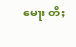မေႃး တီႈ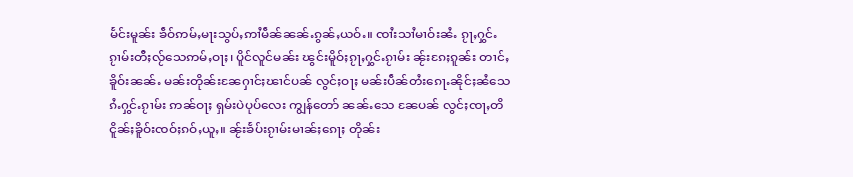မႅင်းမူၼ်း ၶဵဝ်ဢမ်ႇမႃးသွပ်ႇဢၢႆမဵၼ်ၼၼ်ႉၵွၼ်ႇယဝ်ႉ။ ၸၢႆးသၢႆမၢဝ်းၼႆႉ ၵႂႃႇႁွင်ႉၵႂၢမ်းတီႈလႂ်သေဢမ်ႇဝႃႈ၊ ပိူင်လူင်မၼ်း ၽွင်းမိူဝ်ႈၵႂႃႇႁွင်ႉၵႂၢမ်း ၼႂ်းၵႄႈၵူၼ်း တၢင်ႇၶိူဝ်းၼၼ်ႉ မၼ်းတိုၼ်းၼႄႁၢင်ႈၽၢင်ပၼ် လွင်ႈဝႃႈ မၼ်းပဵၼ်တႆးၵေႃႉၼိုင်ႈၼႆသေ ၵႆႉႁွင်ႉၵႂၢမ်း ဢၼ်ဝႃႈ ရှမ်းပဲပုပ်လေး ကျွန်တော် ၼၼ်ႉသေ ၼႄပၼ် လွင်ႈၸႃႇတိငိူၼ်ႈၶိူဝ်းၸဝ်ႈၵဝ်ႇယူႇ။ ၼႂ်းၶႅပ်းၵႂၢမ်းမၢၼ်ႈၵေႃႈ တိုၼ်း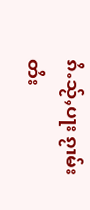ၵႆႉသႂ်ႇပႃး ၵႂၢမ်းတႆး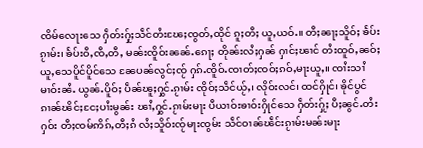ၸိမ်လေႃးသေ ႁဵတ်းႁႂ်ႈသဵင်တႆးၽႄႈၸွတ်ႇထိုင် ၵူႈတီႈ ယူႇယဝ်ႉ။ တီႈၼႃႈသိူဝ်ႈ ၶႅပ်းၵႂၢမ်း၊ ၶႅပ်းဝီႇၸီႇတီႇ မၼ်းၸိူဝ်းၼၼ်ႉၵေႃႈ တိုၼ်းလႆႈႁၼ် ႁၢင်ႈၽၢင် တႆးထူဝ်ႇၼဝ်ႈယူႇသေပိူင်ပိူင်သေ ၼႄပၼ်လွင်ႈၸ်ႂ ႁၵ်ႉၸိူဝ်ႉၸၢတ်ႈၸဝ်ႈၵဝ်ႇမႃးယူႇ။ ၸၢႆးသၢႆမၢဝ်းၼႆႉ ယွၼ်ႉပိူဝ်ႈ ပဵၼ်ၽူႈႁွင်ႉၵႂၢမ်း ၸိုဝ်ႈသဵင်ယႂ်ႇ၊ လိုဝ်းလင်၊ ထင်ႁိုင်၊ ၶိုင်ပွင်ၵၢၼ်ၽိင်ႈငႄႈပၢႆးမွၼ်း ၽၢႆႇႁွင်ႉၵႂၢမ်းမႃး ပီယၢဝ်းၶၢဝ်းႁိုင်သေ ႁဵတ်းႁႂ်ႈ ပီႈၼွင်ႉတႆးႁဝ်း တီႈၸမ်ဢိၵ်ႇတီႈၵႆ လႆႈသိူဝ်းၸ်ႂမႃးၸွမ်း သဵင်ဝၢၼ်ၽဵင်းၵႂၢမ်းမၼ်းမႃး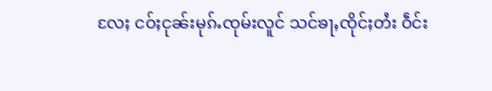လႄႈ ငဝ်ႈငုၼ်းမုၵ်ႉၸုမ်းလူင် သင်ၶႃႇၸိုင်ႈတႆး ဝဵင်း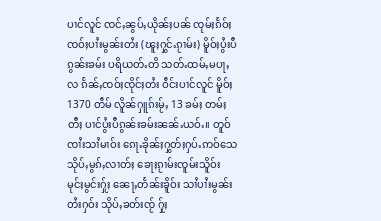ပၢင်လူင် ၸင်ႇၼွပ်ႇယိုၼ်ႈပၼ် ၸုမ်ႈၵႅဝ်ႈ ၸဝ်ႈပၢႆးမွၼ်းတႆး (ၽူႈႁွင်ႉၵႂၢမ်း) မိူဝ်ႈပွႆးပီၵွၼ်းၶမ်း ပရိယတ်ႉတိ သတ်ႉထမ်ႇမပႃႇလ ၵႅၼ်ႇၸဝ်ႈၸိုင်ႈတႆး ဝဵင်းပၢင်လူင် မိူဝ်ႈ 1370 တဵမ် လိူၼ်ႁူၵ်းမႂ်ႇ 13 ၶမ်ႈ တမ်ႈတီႈ ပၢင်ပွႆးပီၵွၼ်းၶမ်းၼၼ်ႉယဝ်ႉ။ တူဝ်ၸၢႆးသၢႆမၢဝ်း ၵေႃႉၶိုၼ်ႈႁွတ်ႈႁပ်ႉဢဝ်သေ သိုပ်ႇမွၵ်ႇလၢတ်ႈ ၶေႃႈၵႂၢမ်းၸူမ်းသိူဝ်း မုင်ႈမွင်းႁႂ်ႈ ၼေႃႇတႅၼ်းၶိူဝ်း သၢႆပၢႆးမွၼ်းတႆးႁဝ်း သိုပ်ႇၶတ်းၸ်ႂ ႁႂ်ႈ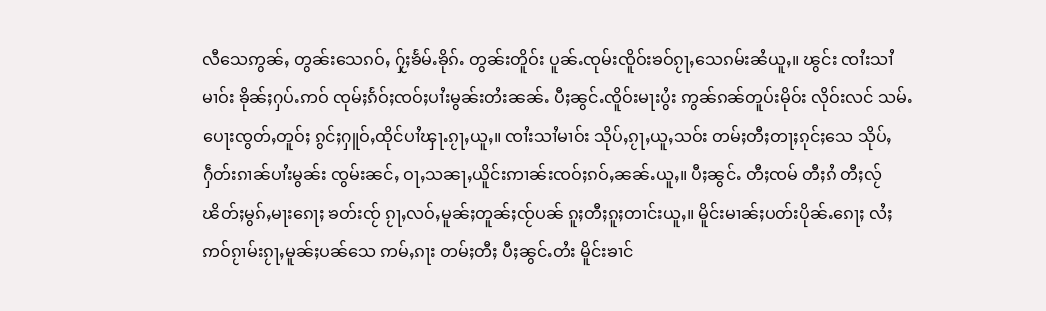လီသေဢွၼ်ႇ တွၼ်းသေၵဝ်ႇ ႁႂ်ႈၶႅမ်ႉၶိုၵ်ႉ တွၼ်းတိူဝ်း ပူၼ်ႉၸုမ်းၸိူဝ်းၶဝ်ၵႂႃႇသေၵမ်းၼႆယူႇ။ ၽွင်း ၸၢႆးသၢႆမၢဝ်း ၶိုၼ်ႈႁပ်ႉဢဝ် ၸုမ်ႈၵႅဝ်ႈၸဝ်ႈပၢႆးမွၼ်းတႆးၼၼ်ႉ ပီႈၼွင်ႉၸိူဝ်းမႃးပွႆး ဢွၼ်ၵၼ်တူပ်းမိုဝ်း လိုဝ်းလင် သမ်ႉပေႃးၸွတ်ႇတူဝ်ႈ ၵွင်ႈႁူဝ်ႇထိုင်ပၢႆၾႃႉၵႂႃႇယူႇ။ ၸၢႆးသၢႆမၢဝ်း သိုပ်ႇၵႂႃႇယူႇသဝ်း တမ်ႈတီႈတႃႈၵုင်ႈသေ သိုပ်ႇႁဵတ်းၵၢၼ်ပၢႆးမွၼ်း ၸွမ်းၼင်ႇ ဝႃႇသၼႃႇယိူင်းဢၢၼ်းၸဝ်ႈၵဝ်ႇၼၼ်ႉယူႇ။ ပီႈၼွင်ႉ တီႈၸမ် တီႈၵႆ တီႈလ်ႂၽိတ်ႈမွၵ်ႇမႃးၵေႃႈ ၶတ်းၸ်ႂ ၵႂႃႇလဝ်ႇမူၼ်ႈတူၼ်ႈၸ်ႂပၼ် ၵူႈတီႈၵူႈတၢင်းယူႇ။ မိူင်းမၢၼ်ႈပတ်းပိုၼ်ႉၵေႃႈ လႆႈဢဝ်ၵႂၢမ်းၵႂႃႇမူၼ်ႈပၼ်သေ ဢမ်ႇၵႃး တမ်ႈတီႈ ပီႈၼွင်ႉတႆး မိူင်းၶၢင်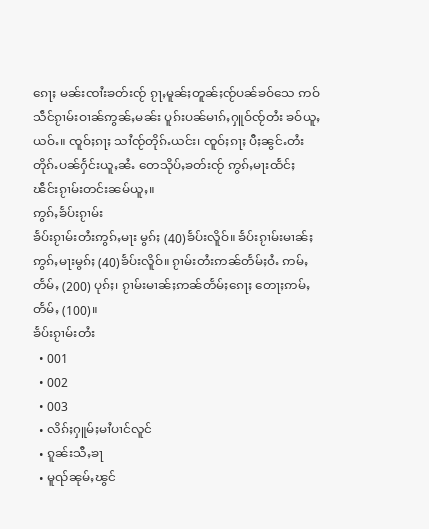ၵေႃႈ မၼ်းၸၢႆးၶတ်းၸ်ႂ ၵႂႃႇမူၼ်ႈတူၼ်ႈၸ်ႂပၼ်ၶဝ်သေ ဢဝ်သဵင်ၵႂၢမ်းဝၢၼ်ဢွၼ်ႇမၼ်း ပူၵ်းပၼ်မၢၵ်ႇႁူဝ်ၸ်ႂတႆး ၶဝ်ယူႇယဝ်ႉ။ ၸူဝ်ႈၵႃႈ သၢႆၸႂ်တိုၵ်ႉယင်း၊ ၸူဝ်ႈၵႃႈ ပီႈၼွင်ႉတႆး တိုၵ်ႉပၼ်ႁႅင်းယူႇၼႆႉ တေသိုပ်ႇၶတ်းၸ်ႂ ဢွၵ်ႇမႃးထႅင်ႈ ၽဵင်းၵႂၢမ်းတင်းၼမ်ယူႇ။
ဢွၵ်ႇၶႅပ်းၵႂၢမ်း
ၶႅပ်းၵႂၢမ်းတႆးဢွၵ်ႇမႃး မွၵ်ႈ (40)ၶႅပ်းလိူဝ်။ ၶႅပ်းၵႂၢမ်းမၢၼ်ႈ ဢွၵ်ႇမႃးမွၵ်ႈ (40)ၶႅပ်းလိူဝ်။ ၵႂၢမ်းတႆးဢၼ်တႅမ်ႈဝႆႉ ဢမ်ႇတႅမ်ႇ (200) ပုၵ်ႈ၊ ၵႂၢမ်းမၢၼ်ႈဢၼ်တႅမ်ႈၵေႃႈ တေႃႈဢမ်ႇတႅမ်ႇ (100)။
ၶႅပ်းၵႂၢမ်းတႆး
  • 001
  • 002
  • 003
  • လိၵ်ႈႁူမ်ႈမၢႆပၢင်လူင်
  • ၵူၼ်းသီႇၶႃ
  • မူၺ်ၼုမ်ႇၽွင်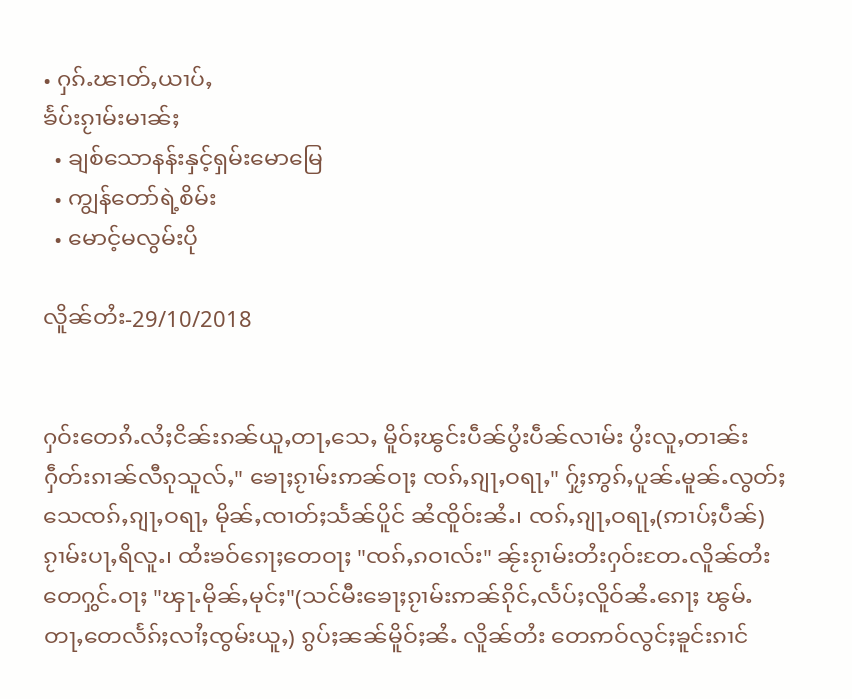• ႁၵ်ႉၽၢတ်ႇယၢပ်ႇ
ၶႅပ်းၵႂၢမ်းမၢၼ်ႈ
  • ချစ်သောနန်းနှင့်ရှမ်းမောမြေ
  • ကျွန်တော်ရဲ့စိမ်း
  • မောင့်မလွမ်းပို

လိူၼ်တႆး-29/10/2018


ႁဝ်းတေၵႆႉလႆႈငိၼ်းၵၼ်ယူႇတႃႇသေႇ မိူဝ်ႈၽွင်းပဵၼ်ပွႆးပဵၼ်လၢမ်း ပွႆးလူႇတၢၼ်းႁဵတ်းၵၢၼ်လီၵုသူလ်ႇ" ၶေႃႈၵႂၢမ်းဢၼ်ဝႃႈ ၸၵ်ႇၵျႃႇဝရႃႇ" ႁႂ်ႈဢွၵ်ႇပူၼ်ႉမူၼ်ႉလွတ်ႈသေၸၵ်ႇၵျႃႇဝရႃႇ မိုၼ်ႇၸၢတ်ႈသႅၼ်ပိူင် ၼႆၸိူဝ်းၼႆႉ၊ ၸၵ်ႇၵျႃႇဝရႃႇ(ဢၢပ်ႈပဵၼ်) ၵႂၢမ်းပႃႇရိလူႉ၊ ထႆးၶဝ်ၵေႃႈတေဝႃႈ "ၸၵ်ႇၵဝၢလ်း" ၼႂ်းၵႂၢမ်းတႆးႁဝ်းတႄႉလိူၼ်တႆးတေႁွင်ႉဝႃႈ "ၾႃႉမိုၼ်ႇမုင်ႈ"(သင်မီးၶေႃႈၵႂၢမ်းဢၼ်ၵိုင်ႇလႅပ်ႈလိူဝ်ၼႆႉၵေႃႈ ၽွမ်ႉတႃႇတေလႅၵ်ႈလၢႆႈၸွမ်းယူႇ) ၵွပ်ႈၼၼ်မိူဝ်ႈၼႆႉ လိူၼ်တႆး တေဢဝ်လွင်ႈၶူင်းၵၢင်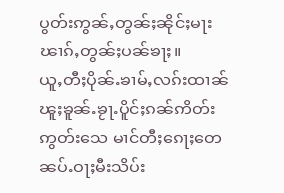ပွတ်းဢွၼ်ႇတွၼ်ႈၼိုင်ႈမႃးၽၢၵ်ႇတွၼ်ႈပၼ်ၶႃႈ။
ယူႇတီႈပိုၼ်ႉၶၢမ်ႇလၵ်းထၢၼ်ၽူႈၶူၼ်ႉၶႂႃႉပိူင်ႈၵၼ်ဢိတ်းဢွတ်းသေ မၢင်တီႈၵေႃႈတေၼပ်ႉဝႃႈမီးသိပ်း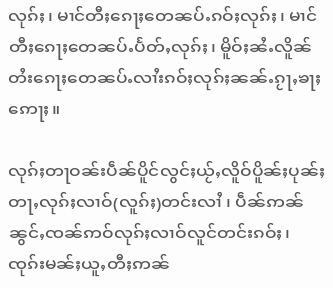လုၵ်ႈ၊ မၢင်တီႈၵေႃႈတေၼပ်ႉၵဝ်ႈလုၵ်ႈ၊ မၢင်တီႈၵေႃႈတေၼပ်ႉပႅတ်ႇလုၵ်ႈ၊ မိူဝ်ႈၼႆႉလိူၼ်တႆးၵေႃႈတေၼပ်ႉလၢႆးၵဝ်ႈလုၵ်ႈၼၼ်ႉၵႂႃႇၶႃႈဢေႃႈ။

လုၵ်ႈတႃဝၼ်းပဵၼ်ပိူင်လွင်ႈယႂ်ႇလိူဝ်ပိူၼ်ႈပုၼ်ႈတႃႇလုၵ်ႈလၢဝ်(လူၵ်ႈ)တင်းလၢႆ ၊ ပဵၼ်ဢၼ်ၼွင်ႇၸၼ်ဢဝ်လုၵ်ႈလၢဝ်လူင်တင်းၵဝ်ႈ၊ ၸုၵ်းမၼ်ႈယူႇတီႈဢၼ်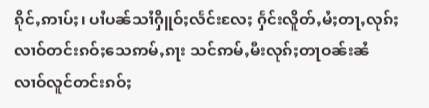ၵိုင်ႇဢၢပ်ႈ၊ ပၢႆပၼ်သၢႆႁိူဝ်ႈလႅင်းလႄႈ ႁႅင်းလိူတ်ႇမႆႈတႃႇလုၵ်ႈလၢဝ်တင်းၵဝ်ႈသေဢမ်ႇၵႃး သင်ဢမ်ႇမီးလုၵ်ႈတႃဝၼ်းၼႆ လၢဝ်လူင်တင်းၵဝ်ႈ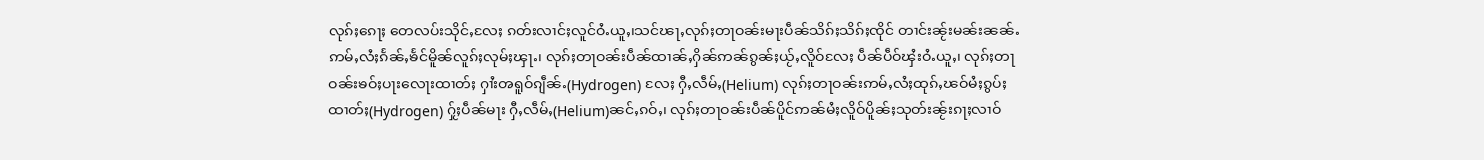လုၵ်ႈၵေႃႈ တေလပ်းသိုင်ႇလႄႈ ၵတ်းလၢင်ႈလူင်ဝႆႉယူႇ၊သင်ၽႃႇလုၵ်ႈတႃဝၼ်းမႃးပဵၼ်သိၵ်ႈသိၵ်ႈၸိုင် တၢင်းၼႂ်းမၼ်းၼၼ်ႉဢမ်ႇလႆႈၵႅၼ်ႇၶႅင်မိူၼ်လူၵ်ႈလုမ်ႈၾႃႉ၊ လုၵ်ႈတႃဝၼ်းပဵၼ်ထၢၼ်ႇႁိၼ်ဢၼ်ၵွၼ်ႈယႂ်ႇလိူဝ်လႄႈ ပဵၼ်ပဵဝ်ၾႆးဝႆႉယူႇ၊ လုၵ်ႈတႃဝၼ်းၶဝ်ႈပႃးလေႃးထၢတ်ႈ ႁၢႆးၻရူဝ်ၵျဵၼ်ႉ(Hydrogen) လႄႈ ႁီႇလဵမ်ႇ(Helium) လုၵ်ႈတႃဝၼ်းဢမ်ႇလႆႈထုၵ်ႇၽဝ်မႆႈၵွပ်ႈထၢတ်ႈ(Hydrogen) ႁႂ်ႈပဵၼ်မႃး ႁီႇလဵမ်ႇ(Helium)ၼင်ႇၵဝ်ႇ၊ လုၵ်ႈတႃဝၼ်းပဵၼ်ပိူင်ဢၼ်မႆႈလိူဝ်ပိူၼ်ႈသုတ်းၼႂ်းၵႃႈလၢဝ်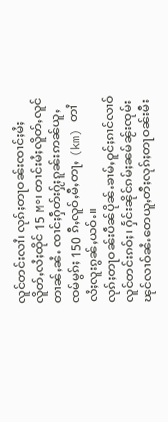လူင်တင်းလၢႆ၊ လုၵ်ႈတႃဝၼ်းၸၢင်ႈမႆႈလိူတ်ႇလႆႈထိုင် 15 M°၊ တၢင်းမႆႈလိူတ်ႇလူင်တၢၼ်ႇၼႆႉ ၸၢင်ႈႁဵတ်းႁႂ်ႈၵူၼ်းဢၼ်ယူႇၸမ်မွၵ်ႈ 150 ၵီႇလူဝ်ႇမီႇတႃႇ (km) တၢႆလႆႈလူးၵွၼ်ႇယဝ်ႉ။
လုၵ်ႈတႃဝၼ်းပဵၼ်ပိုၼ်ႉၶၢမ်ႇဝူင်ႈၵၢင်လၢဝ်လူင်တင်းၵဝ်ႈ၊ ႁႅင်းၼိုင်ၵမ်ႈၼမ်ၼႂ်းၸုမ်းၽုင်လၢဝ်ၼႆႉတေယူႇတီႈလုၵ်ႈတႃဝၼ်းမီး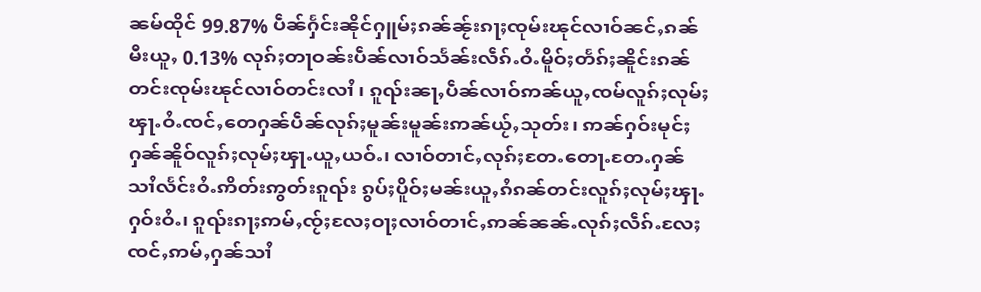ၼမ်ထိုင် 99.87% ပဵၼ်ႁႅင်းၼိုင်ႁူမ်ႈၵၼ်ၼႂ်းၵႃႈၸုမ်းၽုင်လၢဝ်ၼင်ႇၵၼ်မီးယူႇ 0.13% လုၵ်ႈတႃဝၼ်းပဵၼ်လၢဝ်သႅၼ်းလဵၵ်ႉဝႆႉမိူဝ်ႈတႅၵ်ႈၼိူင်းၵၼ်တင်းၸုမ်းၽုင်လၢဝ်တင်းလၢႆ ၊ ၵူၺ်းၼႃႇပဵၼ်လၢဝ်ဢၼ်ယူႇၸမ်လူၵ်ႈလုမ်ႈၾႃႉဝႆႉၸင်ႇတေႁၼ်ပဵၼ်လုၵ်ႈမူၼ်းမူၼ်းဢၼ်ယႂ်ႇသုတ်း၊ ဢၼ်ႁဝ်းမုင်ႈႁၼ်ၼိူဝ်လူၵ်ႈလုမ်ႈၾႃႉယူႇယဝ်ႉ၊ လၢဝ်တၢင်ႇလုၵ်ႈတႄႉတေႃႉတႄႉႁၼ်သၢႆလႅင်းဝႆႉဢိတ်းဢွတ်းၵူၺ်း ၵွပ်ႈပိူဝ်ႈမၼ်းယူႇၵႆၵၼ်တင်းလူၵ်ႈလုမ်ႈၾႃႉႁဝ်းဝႆႉ၊ ၵူၺ်းၵႃႈဢမ်ႇၸႂ်ႈလႄႈဝႃႈလၢဝ်တၢင်ႇဢၼ်ၼၼ်ႉလုၵ်ႈလဵၵ်ႉလႄႈၸင်ႇဢမ်ႇႁၼ်သၢႆ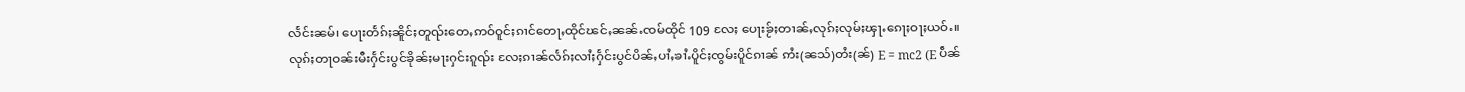လႅင်းၼမ်၊ ပေႃးတႅၵ်ႈၼိူင်ႈတူၺ်းတေႇဢဝ်ဝူင်ႈၵၢင်တေႃႇထိုင်ၽင်ႇၼၼ်ႉၸမ်ထိုင် 109 လႄႈ ပေႃးၶႂ်ႈတၢၼ်ႇလုၵ်ႈလုမ်ႈၾႃႉၵေႃႈဝႃႈယဝ်ႉ။
လုၵ်ႈတႃဝၼ်းမီးႁႅင်းပွင်ၶိုၼ်ႈမႃးႁင်းၵူၺ်း လႄႈၵၢၼ်လႅၵ်ႈလၢႆႈႁႅင်းပွင်ပိၼ်ႇပၢႆႇၶၢႆႉပိူင်ႈၸွမ်းပိူင်ၵၢၼ် ဢႆး(ၼသ်)တႆး(ၼ်) E = mc2 (E ပဵၼ်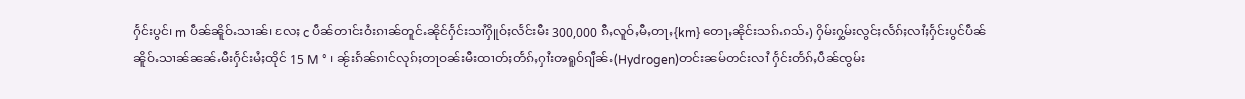ႁႅင်းပွင်၊ m ပဵၼ်ၼိူဝ်ႉသၢၼ်၊ လႄႈ c ပဵၼ်တၢင်းဝႆးၵၢၼ်တူင်ႉၼိုင်ႁႅင်းသၢႆႁိူဝ်ႈလႅင်းမီး 300,000 ၵီႇလူဝ်ႇမီႇတႃႇ{km} တေႃႇၼိုင်းသၵ်ႉၵသ်ႉ) ႁိမ်းႁွမ်းလွင်ႈလႅၵ်ႈလၢႆႈႁႅင်းပွင်ပဵၼ်ၼိူဝ်ႉသၢၼ်ၼၼ်ႉမီးႁႅင်းမႆႈထိုင် 15 M ° ၊ ၼႂ်းၵႅၼ်ၵၢင်လုၵ်ႈတႃဝၼ်းမီးထၢတ်ႈတႅၵ်ႇႁၢႆးၻရူဝ်ၵျဵၼ်ႉ(Hydrogen)တင်းၼမ်တင်းလၢႆ ႁႅင်းတႅၵ်ႇပဵၼ်ၸွမ်း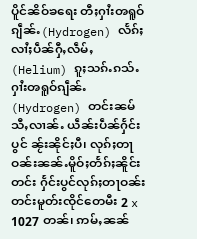ပိူင်ၼိဝ်ၶရေး တီႈႁၢႆးၻရူဝ်ၵျဵၼ်ႉ(Hydrogen) လႅၵ်ႈလၢႆႈပဵၼ်ႁီႇလဵမ်ႇ(Helium) ၵူႈသၵ်ႉၵသ်ႉ ႁၢႆးၻရူဝ်ၵျဵၼ်ႉ(Hydrogen) တင်းၼမ်သီႇလၢၼ်ႉ ယဵၼ်းပဵၼ်ႁႅင်းပွင် ၼႂ်းၼိုင်ႈပီ၊ လုၵ်ႈတႃဝၼ်းၼၼ်ႉမိူဝ်ႈတႅၵ်ႈၼိူင်းတင်း ႁႅင်းပွင်လုၵ်ႈတႃဝၼ်းတင်းမူတ်းၸိုင်တေမီး 2 x 1027 တၼ်၊ ဢမ်ႇၼၼ်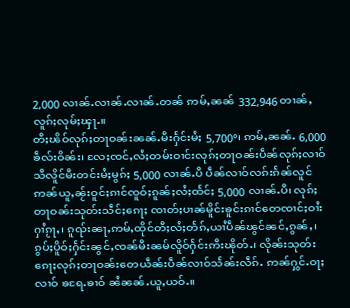2,000 လၢၼ်ႉလၢၼ်ႉလၢၼ်ႉတၼ် ဢမ်ႇၼၼ် 332,946 တၢၼ်ႇလူၵ်ႈလုမ်ႈၾႃႉ။
တီႈၽိဝ်လုၵ်ႈတႃဝၼ်းၼၼ်ႉမီးႁႅင်းမႆႈ 5,700°၊ ဢမ်ႇၼၼ်ႉ 6,000 ၶဵလ်းဝိၼ်း၊ လႄႈၸင်ႇလႆႈတမ်းဝၢင်းလုၵ်ႈတႃဝၼ်းပဵၼ်လုၵ်ႈလၢဝ်သီလိူင်မီးတင်းမႆႈမွၵ်ႈ 5,000 လၢၼ်ႉပီ ပဵၼ်လၢဝ်လၵ်းၵႅၼ်လူင်ဢၼ်ယူႇၼႂ်းဝူင်ႈၵၢင်ၸူဝ်ႈၵူၼ်ႈလႆႈထႅင်ႈ 5,000 လၢၼ်ႉပီ၊ လုၵ်ႈတႃဝၼ်းသုတ်းသဵင်ႈၵေႃႈ ၸၢတ်ႈပၢၼ်မိူင်းၶူင်းၵၢင်တေၸၢင်ႈဝၢႆးႁၢႆၵႂႃႇ၊ ၵူၺ်းၼႃႇဢမ်ႇထိုင်တီႈလႆႈတႅၵ်ႇယၢႆပဵၼ်ၽွင်ၼင်ႇၵွၼ်ႇ၊ ၵွပ်ႈပိူဝ်ႈႁႅင်းၼွင်ႇၸၼ်မီးၼမ်လိူဝ်ႁႅင်းဢီးၽိုတ်ႉ၊ လိုၼ်းသုတ်းၵေႃႈလုၵ်ႈတႃဝၼ်းတေယဵၼ်းပဵၼ်လၢဝ်သႅၼ်းလဵၵ်ႉ ဢၼ်ႁွင်ႉဝႃႈလၢဝ် ၶရႄႉၶၢဝ် ၼႆၼၼ်ႉယူႇယဝ်ႉ။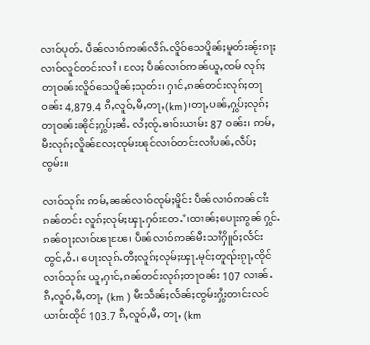လၢဝ်ပုတ်ႉ ပဵၼ်လၢဝ်ဢၼ်လဵၵ်ႉလိူဝ်သေပိူၼ်ႈမူတ်းၼႂ်းၵႃႈလၢဝ်လူင်တင်းလၢႆ ၊ လႄႈ ပဵၼ်လၢဝ်ဢၼ်ယူႇၸမ် လုၵ်ႈတႃဝၼ်းလိူဝ်သေပိူၼ်ႈသုတ်း၊ ႁၢင်ႇၵၼ်တင်းလုၵ်ႈတႃဝၼ်း 4,879.4 ၵီႇလူဝ်ႇမီႇတႃႇ(km)၊တႃႇပၼ်ႇႁွပ်ႈလုၵ်ႈတႃဝၼ်းၼိုင်ႈႁွပ်ႈၼႆႉ လႆႈၸႂ်ႉၶၢဝ်းယၢမ်း 87 ဝၼ်း၊ ဢမ်ႇမီးလုၵ်ႈလိူၼ်လႄႈၸုမ်းၽုင်လၢဝ်တင်းလၢႆပၼ်ႇလဵပ်ႈၸွမ်း။

လၢဝ်သုၵ်း ဢမ်ႇၼၼ်လၢဝ်ၸုမ်ႈမိူင်း ပဵၼ်လၢဝ်ဢၼ်ငၢႆးၵၼ်တင်း လူၵ်ႈလုမ်ႈၾႃႉႁဝ်းတႄႉꧦ၊ထၢၼ်ႈပေႃးဢွၼ် ႁွင်ႉၵၼ်ဝႃႈလၢဝ်ၽႃၽႄ၊ ပဵၼ်လၢဝ်ဢၼ်မီးသၢႆႁိူဝ်ႈလႅင်းထွင်ႇဝႆႉ၊ ပေႃးလုၵ်ႉတီႈလူၵ်ႈလုမ်ႈၾႃႉမုင်ႈတူၺ်းၵႂႃႇၸိုင် လၢဝ်သုၵ်း ယူႇႁၢင်ႇၵၼ်တင်းလုၵ်ႈတႃဝၼ်း 107 လၢၼ်ႉ ၵီႇလူဝ်ႇမီႇတႃႇ (km ) မီးသဵၼ်ႈလႅၼ်ႈၸွမ်းႁွႆးတၢင်းလင် ယၢဝ်းထိုင် 103.7 ၵီႇလူဝ်ႇမီႇ တႃႇ (km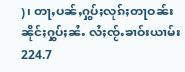)၊ တႃႇပၼ်ႇႁွပ်ႈလုၵ်ႈတႃဝၼ်းၼိုင်ႈႁွပ်ႈၼႆႉ လႆႈၸႂ်ႉၶၢဝ်းယၢမ်း 224.7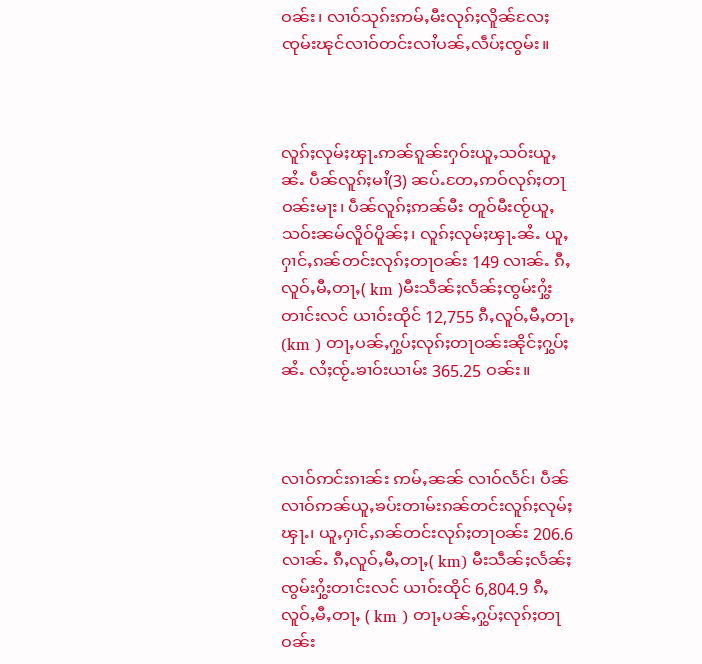ဝၼ်း၊ လၢဝ်သုၵ်းဢမ်ႇမီးလုၵ်ႈလိူၼ်လႄႈ ၸုမ်းၽုင်လၢဝ်တင်းလၢႆပၼ်ႇလဵပ်ႈၸွမ်း။



လူၵ်ႈလုမ်ႈၾႃႉဢၼ်ၵူၼ်းႁဝ်းယူႇသဝ်းယူႇၼႆႉ ပဵၼ်လူၵ်ႈမၢႆ(3) ၼပ်ႉတႄႇဢဝ်လုၵ်ႈတႃဝၼ်းမႃး၊ ပဵၼ်လူၵ်ႈဢၼ်မီး တူဝ်မီးၸႂ်ယူႇသဝ်းၼမ်လိူဝ်ပိူၼ်ႈ၊ လူၵ်ႈလုမ်ႈၾႃႉၼႆႉ ယူႇႁၢင်ႇၵၼ်တင်းလုၵ်ႈတႃဝၼ်း 149 လၢၼ်ႉ ၵီႇလူဝ်ႇမီႇတႃႇ( km )မီးသဵၼ်ႈလႅၼ်ႈၸွမ်းႁွႆးတၢင်းလင် ယၢဝ်းထိုင် 12,755 ၵီႇလူဝ်ႇမီႇတႃႇ (km ) တႃႇပၼ်ႇႁွပ်ႈလုၵ်ႈတႃဝၼ်းၼိုင်ႈႁွပ်ႈၼႆႉ လႆႈၸႂ်ႉၶၢဝ်းယၢမ်း 365.25 ဝၼ်း။



လၢဝ်ဢင်းၵၢၼ်း ဢမ်ႇၼၼ် လၢဝ်လႅင်၊ ပဵၼ်လၢဝ်ဢၼ်ယူႇၶပ်းတၢမ်းၵၼ်တင်းလူၵ်ႈလုမ်ႈၾႃႉ၊ ယူႇႁၢင်ႇၵၼ်တင်းလုၵ်ႈတႃဝၼ်း 206.6 လၢၼ်ႉ ၵီႇလူဝ်ႇမီႇတႃႇ( km) မီးသဵၼ်ႈလႅၼ်ႈၸွမ်းႁွႆးတၢင်းလင် ယၢဝ်းထိုင် 6,804.9 ၵီႇလူဝ်ႇမီႇတႃႇ ( km ) တႃႇပၼ်ႇႁွပ်ႈလုၵ်ႈတႃဝၼ်း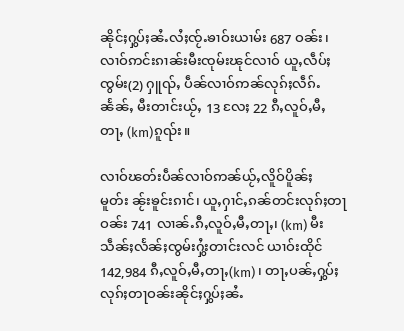ၼိုင်ႈႁွပ်ႈၼႆႉလႆႈၸႂ်ႉၶၢဝ်းယၢမ်း 687 ဝၼ်း၊ လၢဝ်ဢင်းၵၢၼ်းမီးၸုမ်းၽုင်လၢဝ် ယူႇလဵပ်ႈၸွမ်း(2) ႁူၺ်ႇ ပဵၼ်လၢဝ်ဢၼ်လုၵ်ႈလဵၵ်ႉၼႅၼ်ႇ မီးတၢင်းယႂ်ႇ 13 လႄႈ 22 ၵီႇလူဝ်ႇမီႇတႃႇ (km)ၵူၺ်း။

လၢဝ်ၽတ်းပဵၼ်လၢဝ်ဢၼ်ယႂ်ႇလိူဝ်ပိူၼ်ႈမူတ်း ၼႂ်းၶူင်းၵၢင်၊ ယူႇႁၢင်ႇၵၼ်တင်းလုၵ်ႈတႃဝၼ်း 741 လၢၼ်ႉၵီႇလူဝ်ႇမီႇတႃႇ၊ (km) မီးသဵၼ်ႈလႅၼ်ႈၸွမ်းႁွႆးတၢင်းလင် ယၢဝ်းထိုင် 142,984 ၵီႇလူဝ်ႇမီႇတႃႇ(km)၊ တႃႇပၼ်ႇႁွပ်ႈလုၵ်ႈတႃဝၼ်းၼိုင်ႈႁွပ်ႈၼႆႉ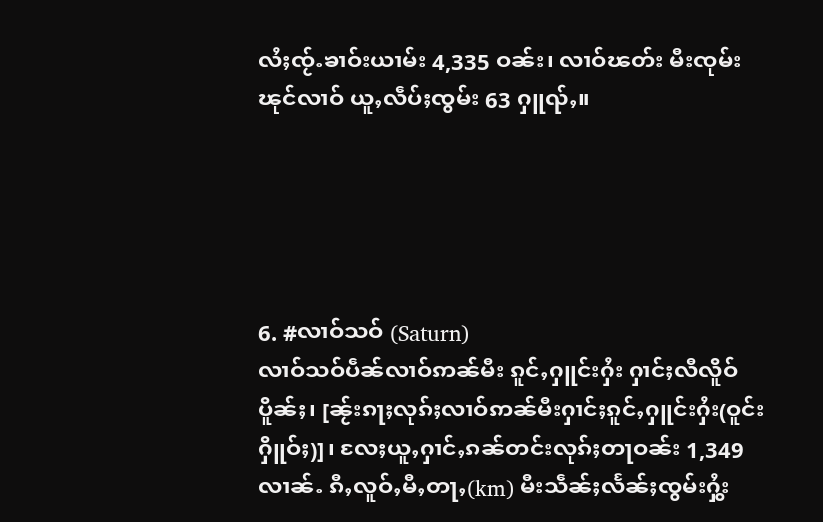လႆႈၸႂ်ႉၶၢဝ်းယၢမ်း 4,335 ဝၼ်း၊ လၢဝ်ၽတ်း မီးၸုမ်းၽုင်လၢဝ် ယူႇလဵပ်ႈၸွမ်း 63 ႁူၺ်ႇ။





6. #လၢဝ်သဝ် (Saturn)
လၢဝ်သဝ်ပဵၼ်လၢဝ်ဢၼ်မီး ၵူင်ႇႁူင်းႁႆး ႁၢင်ႈလီလိူဝ်ပိူၼ်ႈ၊ [ၼႂ်းၵႃႈလုၵ်ႈလၢဝ်ဢၼ်မီးႁၢင်ႈၵူင်ႇႁူင်းႁႆး(ဝူင်းႁိူဝ်ႈ)]၊ လႄႈယူႇႁၢင်ႇၵၼ်တင်းလုၵ်ႈတႃဝၼ်း 1,349 လၢၼ်ႉ ၵီႇလူဝ်ႇမီႇတႃႇ(km) မီးသဵၼ်ႈလႅၼ်ႈၸွမ်းႁွႆး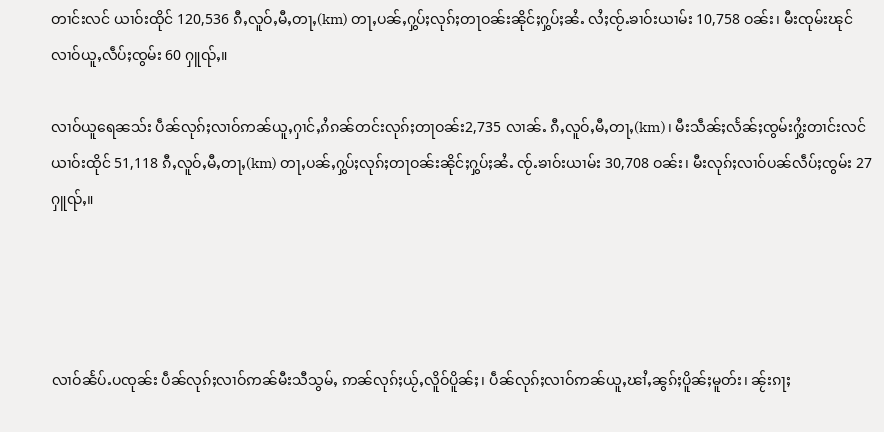တၢင်းလင် ယၢဝ်းထိုင် 120,536 ၵီႇလူဝ်ႇမီႇတႃႇ(km) တႃႇပၼ်ႇႁွပ်ႈလုၵ်ႈတႃဝၼ်းၼိုင်ႈႁွပ်ႈၼႆႉ လႆႈၸႂ်ႉၶၢဝ်းယၢမ်း 10,758 ဝၼ်း၊ မီးၸုမ်းၽုင်လၢဝ်ယူႇလဵပ်ႈၸွမ်း 60 ႁူၺ်ႇ။

လၢဝ်ယူရေၼသ်း ပဵၼ်လုၵ်ႈလၢဝ်ဢၼ်ယူႇႁၢင်ႇၵႆၵၼ်တင်းလုၵ်ႈတႃဝၼ်း2,735 လၢၼ်ႉ ၵီႇလူဝ်ႇမီႇတႃႇ(km)၊ မီးသဵၼ်ႈလႅၼ်ႈၸွမ်းႁွႆးတၢင်းလင် ယၢဝ်းထိုင် 51,118 ၵီႇလူဝ်ႇမီႇတႃႇ(km) တႃႇပၼ်ႇႁွပ်ႈလုၵ်ႈတႃဝၼ်းၼိုင်ႈႁွပ်ႈၼႆႉ ၸႂ်ႉၶၢဝ်းယၢမ်း 30,708 ဝၼ်း၊ မီးလုၵ်ႈလၢဝ်ပၼ်လဵပ်ႈၸွမ်း 27 ႁူၺ်ႇ။




လၢဝ်ၼႅပ်ႉပၸုၼ်း ပဵၼ်လုၵ်ႈလၢဝ်ဢၼ်မီးသီသွမ်ႇ ဢၼ်လုၵ်ႈယႂ်ႇလိူဝ်ပိူၼ်ႈ၊ ပဵၼ်လုၵ်ႈလၢဝ်ဢၼ်ယူႇၽၢႆႇၼွၵ်ႈပိူၼ်ႈမူတ်း၊ ၼႂ်းၵႃႈ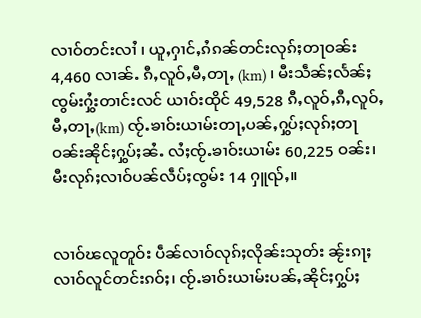လၢဝ်တင်းလၢႆ ၊ ယူႇႁၢင်ႇၵႆၵၼ်တင်းလုၵ်ႈတႃဝၼ်း 4,460 လၢၼ်ႉ ၵီႇလူဝ်ႇမီႇတႃႇ (km) ၊ မီးသဵၼ်ႈလႅၼ်ႈၸွမ်းႁွႆးတၢင်းလင် ယၢဝ်းထိုင် 49,528 ၵီႇလူဝ်ႇၵီႇလူဝ်ႇမီႇတႃႇ(km) ၸႂ်ႉၶၢဝ်းယၢမ်းတႃႇပၼ်ႇႁွပ်ႈလုၵ်ႈတႃဝၼ်းၼိုင်ႈႁွပ်ႈၼႆႉ လႆႈၸႂ်ႉၶၢဝ်းယၢမ်း 60,225 ဝၼ်း၊ မီးလုၵ်ႈလၢဝ်ပၼ်လဵပ်ႈၸွမ်း 14 ႁူၺ်ႇ။


လၢဝ်ၽလူတူဝ်း ပဵၼ်လၢဝ်လုၵ်ႈလိုၼ်းသုတ်း ၼႂ်းၵႃႈလၢဝ်လူင်တင်းၵဝ်ႈ၊ ၸႂ်ႉၶၢဝ်းယၢမ်းပၼ်ႇၼိုင်ႈႁွပ်ႈ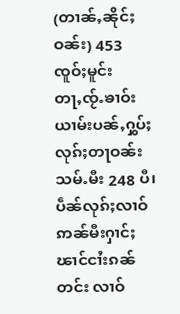(တၢၼ်ႇၼိုင်ႈဝၼ်း) 453 ၸူဝ်ႈမူင်း တႃႇၸႂ်ႉၶၢဝ်းယၢမ်းပၼ်ႇႁွပ်ႈလုၵ်ႈတႃဝၼ်းသမ်ႉမီး 248 ပီ၊ ပဵၼ်လုၵ်ႈလၢဝ်ဢၼ်မီးႁၢင်ႈၽၢင်ငၢႆးၵၼ်တင်း လၢဝ်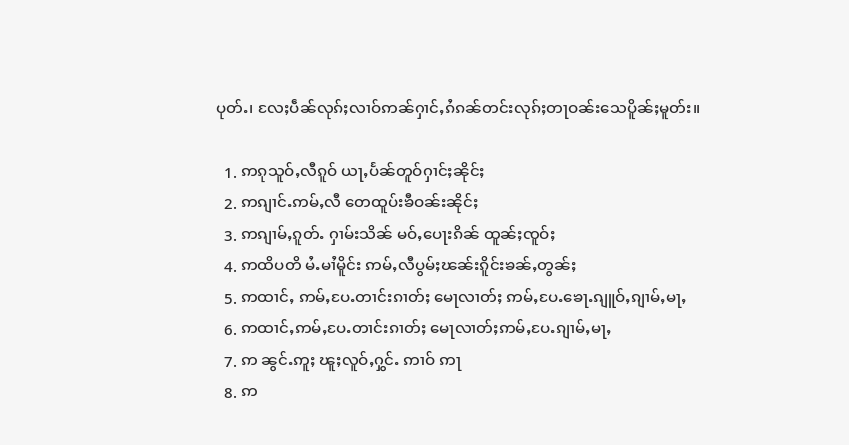ပုတ်ႉ၊ လႄႈပဵၼ်လုၵ်ႈလၢဝ်ဢၼ်ႁၢင်ႇၵႆၵၼ်တင်းလုၵ်ႈတႃဝၼ်းသေပိူၼ်ႈမူတ်း။

  1. ဢၵုသူဝ်ႇလီၵူဝ် ယႃႇပႅၼ်တူဝ်ႁၢင်ႈၼိုင်ႈ
  2. ဢၵျၢင်ႉဢမ်ႇလီ တေထူပ်းၶီဝၼ်းၼိုင်ႈ
  3. ဢၵျၢမ်ႇၵူတ်ႉ ႁၢမ်းသိၼ် မဝ်ႇပေႃးၵိၼ် ထူၼ်ႈၸူဝ်ႈ
  4. ဢထိပတိ မႆႉမၢႆမိူင်း ဢမ်ႇလီပွမ်ႈၽၼ်းၵိူင်းၶၼ်ႇတွၼ်ႈ
  5. ဢထၢင်ႇ ဢမ်ႇပႄႉတၢင်းၵၢတ်ႈ မေႃလၢတ်ႈ ဢမ်ႇပႄႉၶေႃႉၵျူဝ်ႇၵျၢမ်ႇမႃႇ
  6. ဢထၢင်ႇဢမ်ႇပႄႉတၢင်းၵၢတ်ႈ မေႃလၢတ်ႈဢမ်ႇပႄႉၵျၢမ်ႇမႃႇ
  7. ဢ ၼွင်ႉဢူႈ ၽူႈလူဝ်ႇႁွင်ႉ ဢၢဝ် ဢႃ
  8. ဢ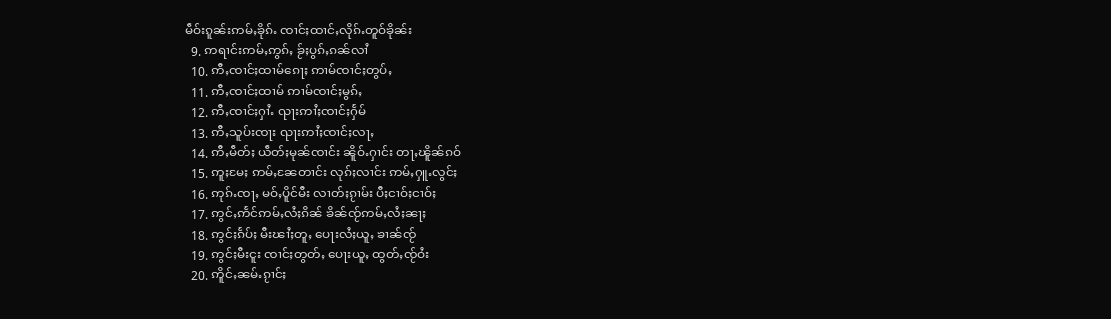မဵဝ်းၵူၼ်းဢမ်ႇၶိုၵ်ႉ ၸၢင်ႈထၢင်ႇလိုၵ်ႉတူဝ်ၶိုၼ်း
  9. ဢရၢင်းဢမ်ႇဢွၵ်ႇ ၶႂ်ႈပွၵ်ႇၵၼ်လၢႆ
  10. ဢီႇၸၢင်ႈထၢမ်ၵေႃႈ ဢၢမ်ၸၢင်ႈတွပ်ႇ
  11. ဢီႇၸၢင်ႈထၢမ် ဢၢမ်ၸၢင်ႈမွၵ်ႇ
  12. ဢီႇၸၢင်ႈႁၢႆႉ ၺႃးဢၢႆႈၸၢင်ႈႁႅမ်
  13. ဢီႇသူပ်းၸႃး ၺႃးဢၢႆႈၸၢင်ႈလႃႇ
  14. ဢီႇမဵတ်ႈ ယဵတ်ႈမုၼ်ၸၢင်း ၼိူဝ်ႉႁၢင်း တႃႇၽိူၼ်ၵဝ်
  15. ဢူႈမႄႈ ဢမ်ႇၼႄတၢင်း လုၵ်ႈလၢင်း ဢမ်ႇႁူႉလွင်ႈ
  16. ဢုၵ်ႉၸႃႇ မဝ်ႇပိူင်မီး လၢတ်ႈၵႂၢမ်း ပီႈငၢဝ်ႈငၢဝ်ႈ
  17. ဢွင်ႇဢႅင်ဢမ်ႇလႆႈၵိၼ် ၶိၼ်ၸႂ်ဢမ်ႇလႆႈၼႃႈ
  18. ဢွင်ႈၵႅပ်ႈ မီးၽၢႆႈတူႇ ပေႃးလႆႈယူႇ ၶၢၼ်ၸႂ်
  19. ဢွင်ႈမီးငူး ၸၢင်ႈတွတ်ႇ ပေႃးယူႇ ထွတ်ႇၸႂ်ဝႆး
  20. ဢိူင်ႇၼမ်ႉၵႂၢင်ႈ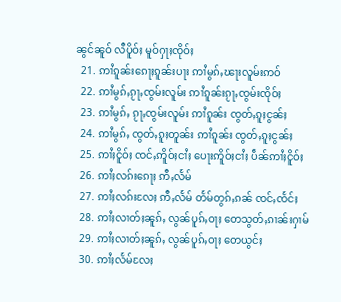ၼွင်ၼူဝ် လီပိူဝ်ႈ မူဝ်ႁႃႈၸိုဝ်ႈ
  21. ဢၢႆၵူၼ်းၵေႃႈၵူၼ်းပႃး ဢၢႆမွၵ်ႇၽႃးလူမ်းဢဝ်
  22. ဢၢႆမွၵ်ႇၵႂႃႇၸွမ်းလူမ်း ဢၢႆၵူၼ်းၵႂႃႇၸွမ်းၸိုဝ်ႈ
  23. ဢၢႆမွၵ်ႇ ၵႂႃႇၸွမ်းလူမ်း ဢၢႆၵူၼ်း ၸွတ်ႇၵူႈငွၼ်ႈ
  24. ဢၢႆမွၵ်ႇ ၸွတ်ႇၵူႈတူၼ်း ဢၢႆၵူၼ်း ၸွတ်ႇၵူႈငွၼ်ႈ
  25. ဢၢႆႈငိူဝ်ႈ ၸင်ႇဢိူဝ်ႈငၢႆႈ ပေႃးဢိူဝ်ႈငၢႆႈ ပဵၼ်ဢၢႆႈငိူဝ်ႈ
  26. ဢၢႆႈလၵ်းၵေႃႈ ဢီႇလႅမ်
  27. ဢၢႆႈလၵ်းလႄႈ ဢီႇလႅမ် တႅမ်တွၵ်ႇၵၼ် ၸင်ႇၸႅင်ႈ
  28. ဢၢႆႈလၢတ်ႈၼူၵ်ႇ လွၼ်ပူၵ်ႇဝႃႈ တေသွတ်ႇၵၢၼ်းႁၢမ်
  29. ဢၢႆႈလၢတ်ႈၼူၵ်ႇ လွၼ်ပူၵ်ႇဝႃႈ တေယွင်ႈ
  30. ဢၢႆႈလႅမ်လႄႈ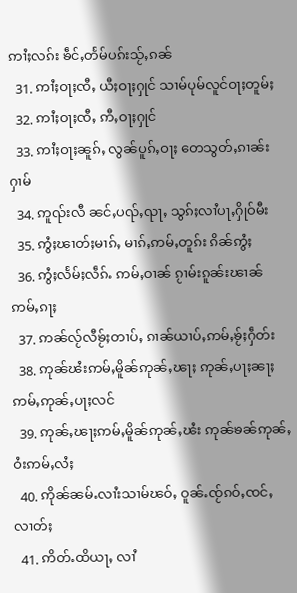ဢၢႆႈလၵ်း ၶဵင်ႇတႅမ်ပၵ်းသႂ်ႇၵၼ်
  31. ဢၢႆႈဝႃႈၸီႇ ယီႈဝႃႈႁုင် သၢမ်ပုမ်လူင်ဝႃႈတူမ်ႈ
  32. ဢၢႆႈဝႃႈၸီႇ ဢီႇဝႃႈႁုင်
  33. ဢၢႆႈဝႃႈၼူၵ်ႇ လွၼ်ပူၵ်ႇဝႃႈ တေသွတ်ႇၵၢၼ်းႁၢမ်
  34. ဢူၺ်းလီ ၼင်ႇပၺ်ႇၺႃႇ သွၵ်ႈလၢႆပႃႇႁိုဝ်မီး
  35. ဢွႆႈၽၢတ်ႈမၢၵ်ႇ မၢၵ်ႇဢမ်ႇတူၵ်း ၵိၼ်ဢွႆႈ
  36. ဢွႆႈလႅမ်ႈလဵၵ်ႉ ဢမ်ႇဝၢၼ် ၵႂၢမ်းၵူၼ်းၽၢၼ် ဢမ်ႇၵႃႈ
  37. ဢၼ်လႂ်လီၶႂ်ႈတၢပ်ႇ ၵၢၼ်ယၢပ်ႇဢမ်ႇၶႂ်ႈႁဵတ်း
  38. ဢုၼ်ၽႆးဢမ်ႇမိူၼ်ဢုၼ်ႇၽႃႈ ဢုၼ်ႇပႃႈၼႃႈဢမ်ႇဢုၼ်ႇပႃႈလင်
  39. ဢုၼ်ႇၽႃႈဢမ်ႇမိူၼ်ဢုၼ်ႇၽႆး ဢုၼ်ၶၼ်ဢုၼ်ႇဝႆးဢမ်ႇလႆႈ
  40. ဢိုၼ်ၼမ်ႉလၢႆးသၢမ်ၽဝ်ႇ ဝူၼ်ႉၸႂ်ၵဝ်ႇၸင်ႇလၢတ်ႈ
  41. ဢိတ်ႉထိယႃႇ လၢႆ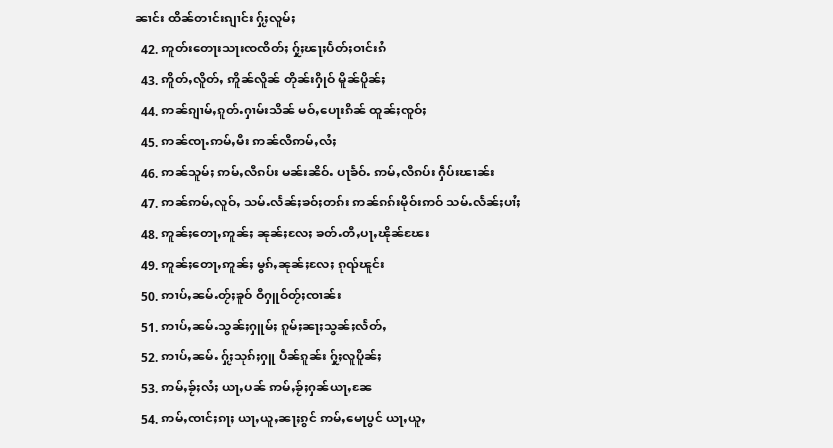ၼၢင်း ထိၼ်တၢင်းၵျၢင်း ႁႂ်ႈလူမ်ႈ
  42. ဢူတ်းတေႃးသႃးၸၸိတ်ႈ ႁႂ်ႈၽႃႈပႅတ်ႈဝၢင်းၵႆ
  43. ဢိူတ်ႇလိူတ်ႇ ဢိူၼ်လိူၼ် တိုၼ်းႁိုဝ် မိူၼ်ပိူၼ်ႈ
  44. ဢၼ်ၵျၢမ်ႇၵူတ်ႉႁၢမ်းသိၼ် မဝ်ႇပေႃးၵိၼ် ထူၼ်ႈၸူဝ်ႈ
  45. ဢၼ်ၸႃႉဢမ်ႇမီး ဢၼ်လီဢမ်ႇလႆႈ
  46. ဢၼ်သူမ်ႈ ဢမ်ႇလီၵပ်း မၼ်းၼိဝ်ႉ ပႃၶႅဝ်ႉ ဢမ်ႇလီၵပ်း ႁဵပ်းၽၢၼ်း
  47. ဢၼ်ဢမ်ႇလူဝ်ႇ သမ်ႉလႅၼ်ႈၶဝ်ႈတၵ်း ဢၼ်ၵၵ်းမိုဝ်းဢဝ် သမ်ႉလႅၼ်ႈပၢႆႈ
  48. ဢူၼ်ႈတေႃႇဢူၼ်ႈ ၼုၼ်ႈလႄႈ ၶတ်ႉတီႇပႃႇၽိုၼ်ၽႄး
  49. ဢူၼ်ႈတေႃႇဢူၼ်ႈ မွၵ်ႇၼုၼ်ႈလႄႈ ၵုၺ်ၽူင်း
  50. ဢၢပ်ႇၼမ်ႉတႂ်ႈၶူဝ် ဝီႁူဝ်တႂ်ႈၸၢၼ်း
  51. ဢၢပ်ႇၼမ်ႉသွၼ်ႈႁူမ်ႈ ၵူမ်ႈၼႃႈသွၼ်ႈလႅတ်ႇ
  52. ဢၢပ်ႇၼမ်ႉ ႁႂ်ႈသုၵ်ႈႁူ ပဵၼ်ၵူၼ်း ႁႂ်ႈလူပိူၼ်ႈ
  53. ဢမ်ႇၶႂ်ႈလႆႈ ယႃႇပၼ် ဢမ်ႇၶႂ်ႈႁၼ်ယႃႇၼႄ
  54. ဢမ်ႇၸၢင်ႈၵႃႈ ယႃႇယူႇၼႃႈၵွင် ဢမ်ႇမေႃပွင် ယႃႇယူႇ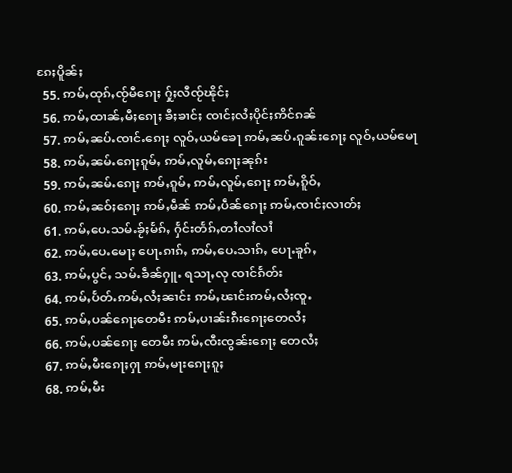ၵႄႈပိူၼ်ႈ
  55. ဢမ်ႇထုၵ်ႇၸႂ်မီၵေႃႈ ႁႂ်ႈလီၸႂ်ၽိုင်ႈ
  56. ဢမ်ႇထၢၼ်ႇမီႈၵေႃႈ ၶီႈၶၢင်ႈ ၸၢင်ႈလႆႈပိုင်ႈဢိင်ၵၼ်
  57. ဢမ်ႇၼပ်ႉၸၢင်ႉၵေႃႈ လူဝ်ႇယမ်ၶေႃ ဢမ်ႇၼပ်ႉၵူၼ်းၵေႃႈ လူဝ်ႇယမ်မေႃ
  58. ဢမ်ႇၼမ်ႉၵေႃႈၵူမ်ႇ ဢမ်ႇလူမ်ႇၵေႃႈၼုၵ်း
  59. ဢမ်ႇၼမ်ႉၵေႃႈ ဢမ်ႇၵူမ်ႇ ဢမ်ႇလူမ်ႇၵေႃႈ ဢမ်ႇၵိူဝ်ႇ
  60. ဢမ်ႇၼဝ်ႈၵေႃႈ ဢမ်ႇမဵၼ် ဢမ်ႇပဵၼ်ၵေႃႈ ဢမ်ႇၸၢင်ႈလၢတ်ႈ
  61. ဢမ်ႇပေႉသမ်ႉၶႂ်ႈမႅၵ်ႇ ႁႅင်းတႅၵ်ႇတၢႆလၢႆလၢႆ
  62. ဢမ်ႇပေႉမေႃႈ ပေႃႉၵၢၵ်ႇ ဢမ်ႇပေႉသၢၵ်ႇ ပေႃႉၶူၵ်ႇ
  63. ဢမ်ႇပွင်ႇ သမ်ႉၶဵၼ်ႁူႉ ရသႃႇလု ၸၢင်ၵႅတ်း
  64. ဢမ်ႇပႅတ်ႉဢမ်ႇလႆႈၼၢင်း ဢမ်ႇၽၢင်းဢမ်ႇလႆႈၸူႉ
  65. ဢမ်ႇပၼ်ၵေႃႈတေမီး ဢမ်ႇပၢၼ်းၵီးၵေႃႈတေလႆႈ
  66. ဢမ်ႇပၼ်ၵေႃႈ တေမီး ဢမ်ႇၸီးၸွၼ်းၵေႃႈ တေလႆႈ
  67. ဢမ်ႇမီးၵေႃႈႁႃ ဢမ်ႇမႃးၵေႃႈၵူႈ
  68. ဢမ်ႇမီး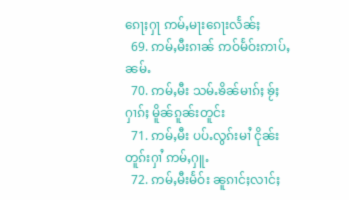ၵေႃႈႁႃ ဢမ်ႇမႃးၵေႃးလႅၼ်ႈ
  69. ဢမ်ႇမီးၵၢၼ် ဢဝ်မႅဝ်းဢၢပ်ႇၼမ်ႉ
  70. ဢမ်ႇမီး သမ်ႉၶိၼ်မၢၵ်ႈ ၶႂ်ႈႁၢၵ်ႈ မိူၼ်ၵူၼ်းတူင်း
  71. ဢမ်ႇမီး ပပ်ႉလွၵ်းမၢႆ ငိုၼ်းတူၵ်းႁၢႆ ဢမ်ႇႁူႉ
  72. ဢမ်ႇမီးမႅဝ်း ၼူၵၢင်ႈလၢင်ႈ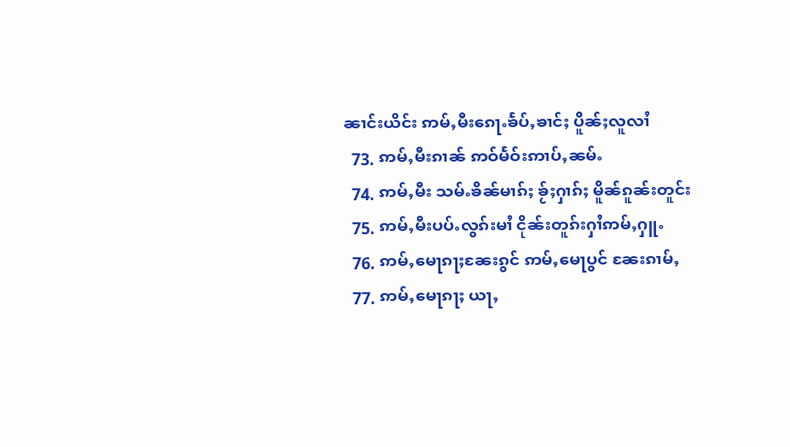ၼၢင်းယိင်း ဢမ်ႇမီးၵေႃႉၶႅပ်ႇၶၢင်ႈ ပိူၼ်ႈလူလၢႆ
  73. ဢမ်ႇမီးၵၢၼ် ဢဝ်မႅဝ်းဢၢပ်ႇၼမ်ႉ
  74. ဢမ်ႇမီး သမ်ႉၶိၼ်မၢၵ်ႈ ၶႂ်ႈႁၢၵ်ႈ မိူၼ်ၵူၼ်းတူင်း
  75. ဢမ်ႇမီးပပ်ႉလွၵ်းမၢႆ ငိုၼ်းတူၵ်းႁၢႆဢမ်ႇႁူႉ
  76. ဢမ်ႇမေႃၵႃႈၼႄးၵွင် ဢမ်ႇမေႃပွင် ၼႄးၵၢမ်ႇ
  77. ဢမ်ႇမေႃၵႃႈ ယႃႇ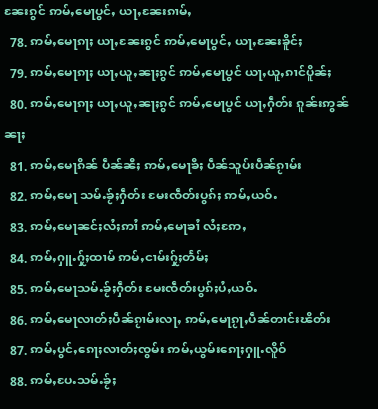ၼႄးၵွင် ဢမ်ႇမေႃပွင်ႇ ယႃႇၼႄးၵၢမ်ႇ
  78. ဢမ်ႇမေႃၵႃႈ ယႃႇၼႄးၵွင် ဢမ်ႇမေႃပွင်ႇ ယႃႇၼႄးၶိူင်ႈ
  79. ဢမ်ႇမေႃၵႃႈ ယႃႇယူႇၼႃႈၵွင် ဢမ်ႇမေႃပွင် ယႃႇယူႇၵၢင်ပိူၼ်ႈ
  80. ဢမ်ႇမေႃၵႃႈ ယႃႇယူႇၼႃႈၵွင် ဢမ်ႇမေႃပွင် ယႃႇႁဵတ်း ၵူၼ်းဢွၼ်ၼႃႈ
  81. ဢမ်ႇမေႃၵိၼ် ပဵၼ်ၼီႈ ဢမ်ႇမေႃၶီႈ ပဵၼ်သူပ်းပဵၼ်ၵႂၢမ်း
  82. ဢမ်ႇမေႃ သမ်ႉၶႂ်ႈႁဵတ်း မႄးၸဵတ်းပွၵ်ႈ ဢမ်ႇယဝ်ႉ
  83. ဢမ်ႇမေႃၼင်ႈလႆႈဢၢႆ ဢမ်ႇမေႃၶၢႆ လႆႈဢႄႇ
  84. ဢမ်ႇႁူႉႁႂ်ႈထၢမ် ဢမ်ႇငၢမ်းႁႂ်ႈတႅမ်ႈ
  85. ဢမ်ႇမေႃသမ်ႉၶႂ်ႈႁဵတ်း မႄးၸဵတ်းပွၵ်ႈပႆႇယဝ်ႉ
  86. ဢမ်ႇမေႃလၢတ်ႈပဵၼ်ၵႂၢမ်းလႃႇ ဢမ်ႇမေႃၵႂႃႇပဵၼ်တၢင်းၽိတ်း
  87. ဢမ်ႇပွင်ႇၵေႃႈလၢတ်ႈၸွမ်း ဢမ်ႇယွမ်းၵေႃႈႁူႉလိူဝ်
  88. ဢမ်ႇပႄႉသမ်ႉၶႂ်ႈ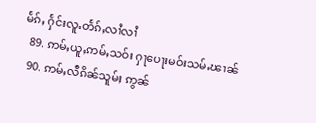မႅၵ်ႇ ႁႅင်းလူႉတႅၵ်ႇလၢႆလၢႆ
  89. ဢမ်ႇယူႇဢမ်ႇသဝ်း ႁႃပေႃးမဝ်းသမ်ႉၽၢၼ်
  90. ဢမ်ႇလီၵိၼ်သူမ်ႈ ဢွၼ်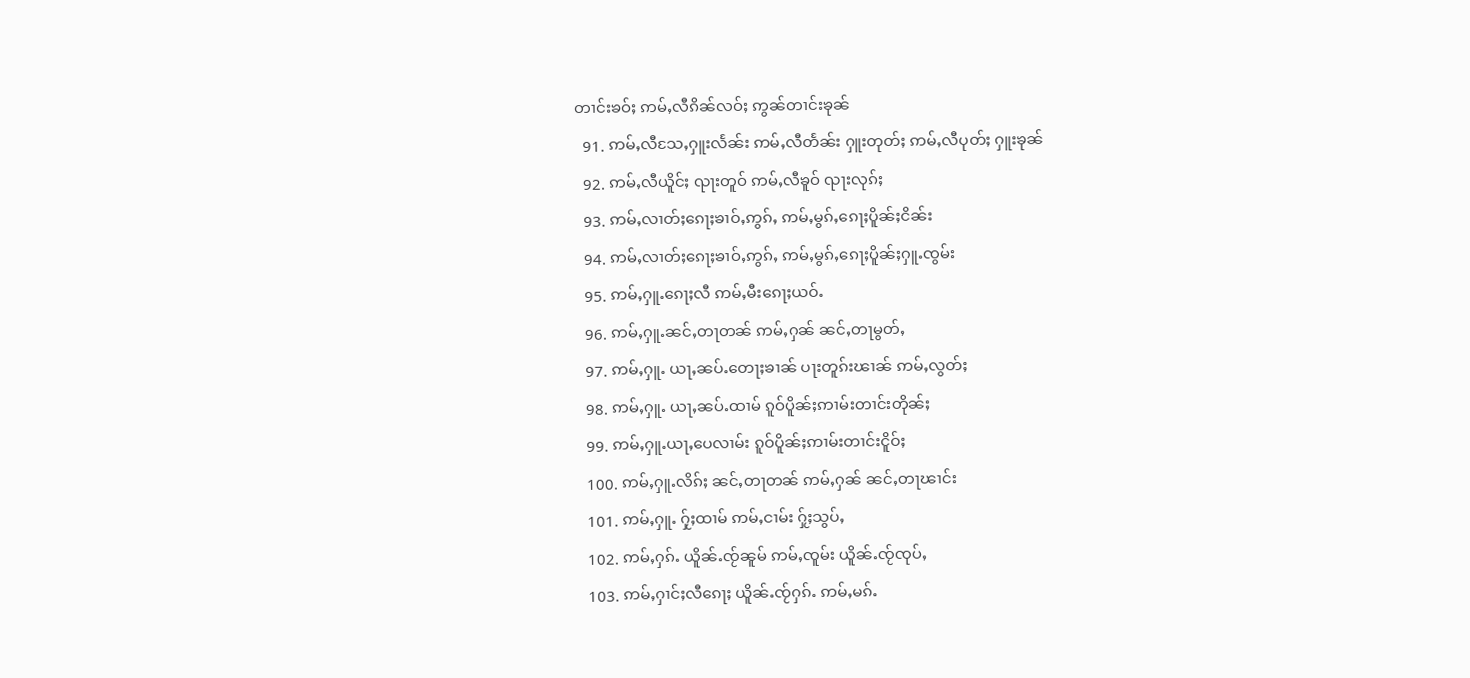တၢင်းၶဝ်ႈ ဢမ်ႇလီၵိၼ်လဝ်ႈ ဢွၼ်တၢင်းၶုၼ်
  91. ဢမ်ႇလီသႄႇႁူးလႅၼ်း ဢမ်ႇလီတႅၼ်း ႁူးတုတ်ႈ ဢမ်ႇလီပုတ်ႈ ႁူးၶုၼ်
  92. ဢမ်ႇလီယိူင်ႈ ၺႃးတူဝ် ဢမ်ႇလီၶူဝ် ၺႃးလုၵ်ႈ
  93. ဢမ်ႇလၢတ်ႈၵေႃႈၶၢဝ်ႇဢွၵ်ႇ ဢမ်ႇမွၵ်ႇၵေႃႈပိူၼ်ႈငိၼ်း
  94. ဢမ်ႇလၢတ်ႈၵေႃႈၶၢဝ်ႇဢွၵ်ႇ ဢမ်ႇမွၵ်ႇၵေႃႈပိူၼ်ႈႁူႉၸွမ်း
  95. ဢမ်ႇႁူႉၵေႃႈလီ ဢမ်ႇမီးၵေႃႈယဝ်ႉ
  96. ဢမ်ႇႁူႉၼင်ႇတႃတၼ် ဢမ်ႇႁၼ် ၼင်ႇတႃမွတ်ႇ
  97. ဢမ်ႇႁူႉ ယႃႇၼပ်ႉတေႃႈၶၢၼ် ပႃးတူၵ်းၽၢၼ် ဢမ်ႇလွတ်ႈ
  98. ဢမ်ႇႁူႉ ယႃႇၼပ်ႉထၢမ် ၵူဝ်ပိူၼ်ႈဢၢမ်းတၢင်းတိုၼ်ႈ
  99. ဢမ်ႇႁူႉယႃႇပေလၢမ်း ၵူဝ်ပိူၼ်ႈဢၢမ်းတၢင်းငိူဝ်ႈ
  100. ဢမ်ႇႁူႉလိၵ်ႈ ၼင်ႇတႃတၼ် ဢမ်ႇႁၼ် ၼင်ႇတႃၽၢင်း
  101. ဢမ်ႇႁူႉ ႁႂ်ႈထၢမ် ဢမ်ႇငၢမ်း ႁႂ်ႈသွပ်ႇ
  102. ဢမ်ႇႁၵ်ႉ ယိူၼ်ႉၸႂ်ၼူမ် ဢမ်ႇၸူမ်း ယိူၼ်ႉၸႂ်ၸုပ်ႇ
  103. ဢမ်ႇႁၢင်ႈလီၵေႃႈ ယိူၼ်ႉၸႂ်ႁၵ်ႉ ဢမ်ႇမၵ်ႉ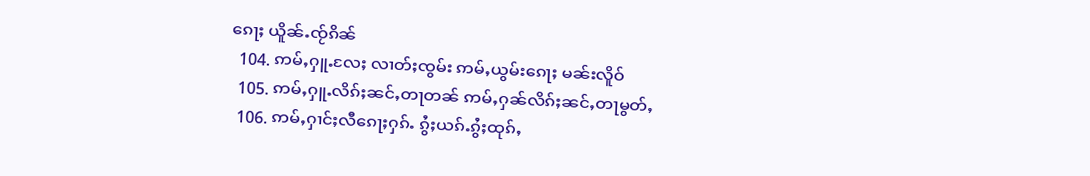ၵေႃႈ ယိူၼ်ႉၸႂ်ၵိၼ်
  104. ဢမ်ႇႁူႉလႄႈ လၢတ်ႈၸွမ်း ဢမ်ႇယွမ်းၵေႃႈ မၼ်းလိူဝ်
  105. ဢမ်ႇႁူႉလိၵ်ႈၼင်ႇတႃတၼ် ဢမ်ႇႁၼ်လိၵ်ႈၼင်ႇတႃမွတ်ႇ
  106. ဢမ်ႇႁၢင်ႈလီၵေႃႈႁၵ်ႉ ၵွႆႈယၵ်ႉၵွႆႈထုၵ်ႇ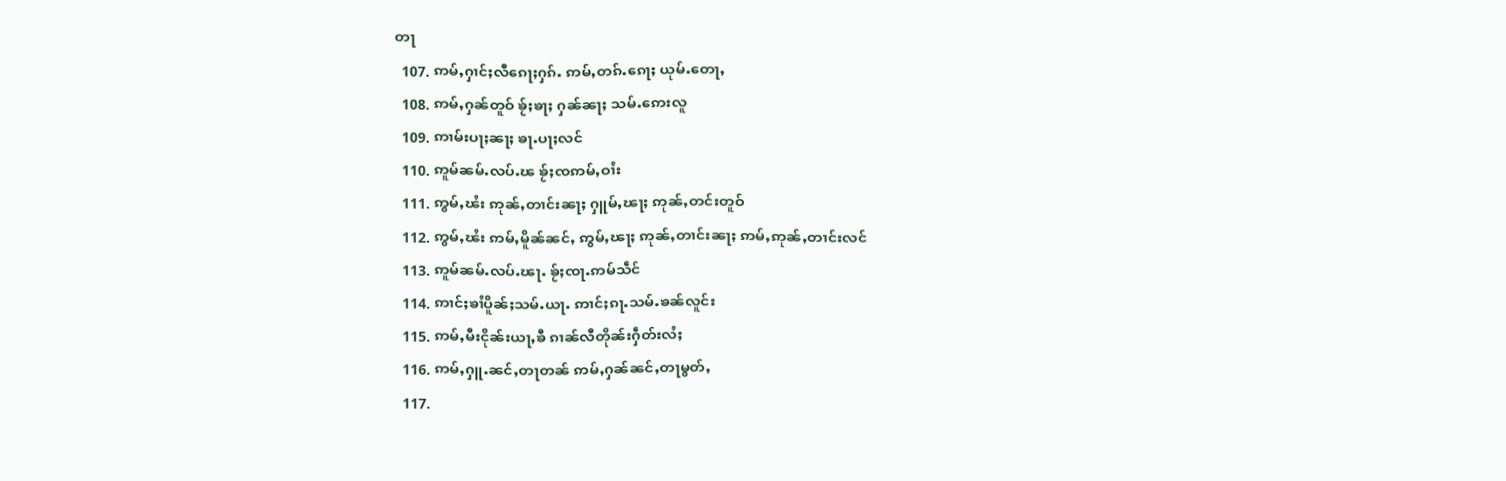တႃ
  107. ဢမ်ႇႁၢင်ႈလီၵေႃႈႁၵ်ႉ ဢမ်ႇတၵ်ႉၵေႃႈ ယုမ်ႉတေႃႇ
  108. ဢမ်ႇႁၼ်တူဝ် ၶႂ်ႈၶႃႈ ႁၼ်ၼႃႈ သမ်ႉဢေးလူ
  109. ဢၢမ်းပႃႈၼႃႈ ၶႃႉပႃႈလင်
  110. ဢူမ်ၼမ်ႉလပ်ႉၽ ၶႂ်ႈၸဢမ်ႇဝၢႆး
  111. ဢွမ်ႇၽႆး ဢုၼ်ႇတၢင်းၼႃႈ ႁူမ်ႇၽႃႈ ဢုၼ်ႇတင်းတူဝ်
  112. ဢွမ်ႇၽႆး ဢမ်ႇမိူၼ်ၼင်ႇ ဢွမ်ႇၽႃႈ ဢုၼ်ႇတၢင်းၼႃႈ ဢမ်ႇဢုၼ်ႇတၢင်းလင်
  113. ဢူမ်ၼမ်ႉလပ်ႉၽႃႉ ၶႂ်ႈၸႃႉဢမ်သဵင်
  114. ဢၢင်ႈၶၢႆပိူၼ်ႈသမ်ႉယႃႉ ဢၢင်ႈၵႃႉသမ်ႉၶၼ်လူင်း
  115. ဢမ်ႇမီးငိုၼ်းယႃႇၶီ ၵၢၼ်လီတိုၼ်းႁဵတ်းလႆႈ
  116. ဢမ်ႇႁူႉၼင်ႇတႃတၼ် ဢမ်ႇႁၼ်ၼင်ႇတႃမွတ်ႇ
  117.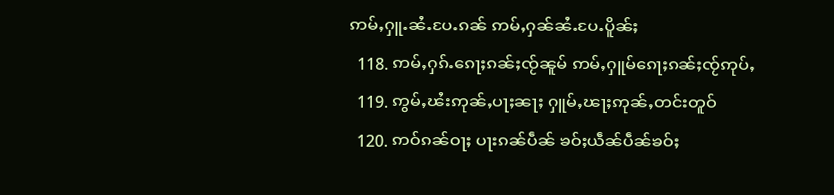ဢမ်ႇႁူႉၼႆႉပႄႉၵၼ် ဢမ်ႇႁၼ်ၼႆႉပႄႉပိူၼ်ႈ
  118. ဢမ်ႇႁၵ်ႉၵေႃႈၵၼ်ႈၸႂ်ၼူမ် ဢမ်ႇႁူမ်ၵေႃႈၵၼ်ႈၸႂ်ဢုပ်ႇ
  119. ဢွမ်ႇၽႆးဢုၼ်ႇပႃႈၼႃႈ ႁူမ်ႇၽႃႈဢုၼ်ႇတင်းတူဝ်
  120. ဢဝ်ၵၼ်ဝႃႈ ပႃးၵၼ်ပဵၼ် ၶဝ်ႈယဵၼ်ပဵၼ်ၶဝ်ႈ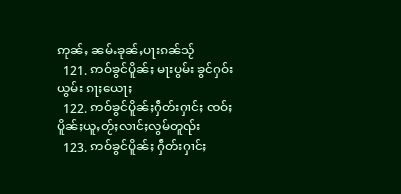ဢုၼ်ႇ ၼမ်ႉၶုၼ်ႇပႃးၵၼ်သႂ်
  121. ဢဝ်ၶွင်ပိူၼ်ႈ မႃးပွမ်း ၶွင်ႁဝ်းယွမ်း ၵႃႈယေႃႈ
  122. ဢဝ်ၶွင်ပိူၼ်ႈႁဵတ်းႁၢင်ႈ ၸဝ်ႈပိူၼ်ႈယူႇတႂ်ႈလၢင်ႈလွမ်တူၺ်း
  123. ဢဝ်ၶွင်ပိူၼ်ႈ ႁဵတ်းႁၢင်ႈ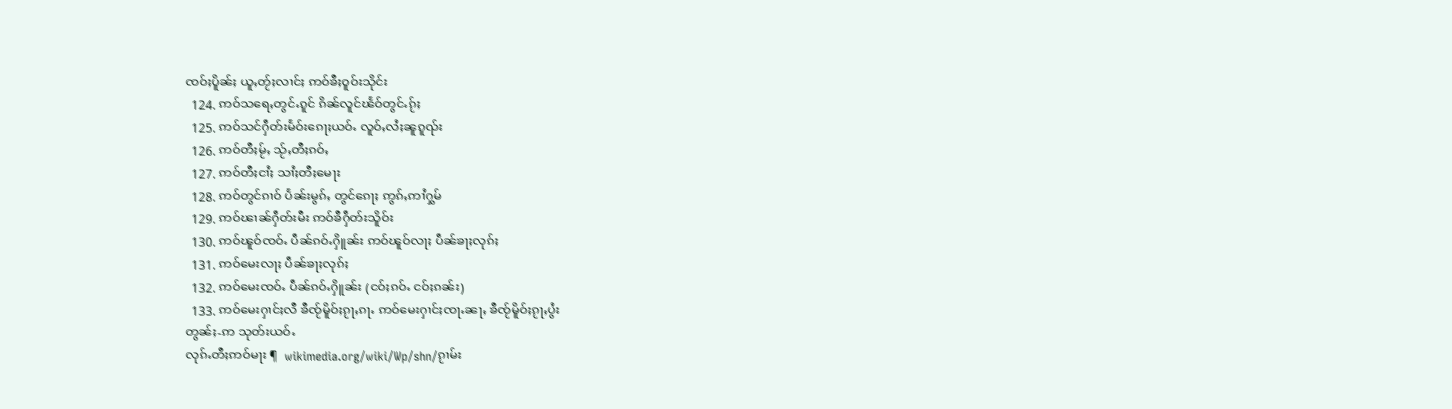ၸဝ်ႈပိူၼ်ႈ ယူႇတႂ်ႈလၢင်ႈ ဢဝ်ၶီႈဝူဝ်းသိုင်း
  124. ဢဝ်သရေႇတွင်ႉၵူင် ၵိၼ်လူင်ၽႅဝ်တွင်ႉၵႂ်ႈ
  125. ဢဝ်သင်ႁဵတ်းမႅဝ်းၵေႃႈယဝ်ႉ လူဝ်ႇလႆႈၼူၵူၺ်း
  126. ဢဝ်တီႈမႂ်ႇ သႂ်ႇတီႈၵဝ်ႇ
  127. ဢဝ်တီႈငၢႆႈ သၢႆႈတီႈမေႃး
  128. ဢဝ်တွင်ၵၢဝ် ပႅၼ်းမွၵ်ႇ တွင်ၵေႃႈ ဢွၵ်ႇဢၢႆႁွမ်
  129. ဢဝ်ၽၢၼ်ႁဵတ်းမီး ဢဝ်ၶီႁဵတ်းသိူဝ်း
  130. ဢဝ်ၽူဝ်ၸဝ်ႉ ပဵၼ်ၵဝ်ႉႁိူၼ်း ဢဝ်ၽူဝ်လႃႈ ပဵၼ်ၶႃႈလုၵ်ႈ
  131. ဢဝ်မေးလႃႈ ပဵၼ်ၶႃႈလုၵ်ႈ
  132. ဢဝ်မေးၸဝ်ႉ ပဵၼ်ၵဝ်ႉႁိူၼ်း (ငဝ်ႈၵဝ်ႉ ငဝ်ႈၵၼ်း)
  133. ဢဝ်မေးႁၢင်ႈလီ ၶီၸႂ်မိူဝ်ႈၵႂႃႇၵႃႉ ဢဝ်မေးႁၢင်ႈၸႃႉၼႃႇ ၶီၸႂ်မိူဝ်ႈၵႂႃႇပွႆး
တွၼ်ႈ-ဢ သုတ်းယဝ်ႉ
လုၵ်ႉတီႈဢဝ်မႃး ¶  wikimedia.org/wiki/Wp/shn/ၵႂၢမ်း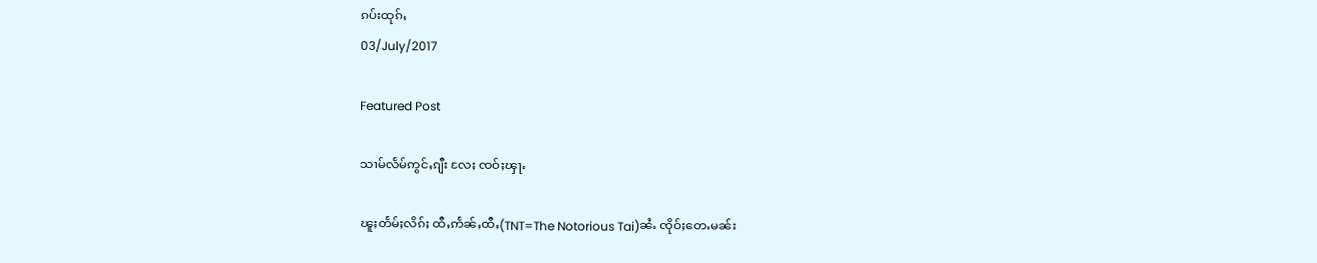ၵပ်းထုၵ်ႇ
03/July/2017

Featured Post

သၢမ်လႅမ်ဢွင်ႇၵျီး လႄႈ ၸဝ်ႈၾႃႉ

ၽူႈတႅမ်ႈလိၵ်ႈ ထီႇဢႅၼ်ႇထီႇ(TNT=The Notorious Tai)ၼႆႉ ၸိုဝ်ႈတေႉမၼ်း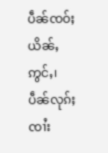ပဵၼ်ၸဝ်ႈယိၼ်ႇဢွင်ႇ၊ ပဵၼ်လုၵ်ႈၸၢႆး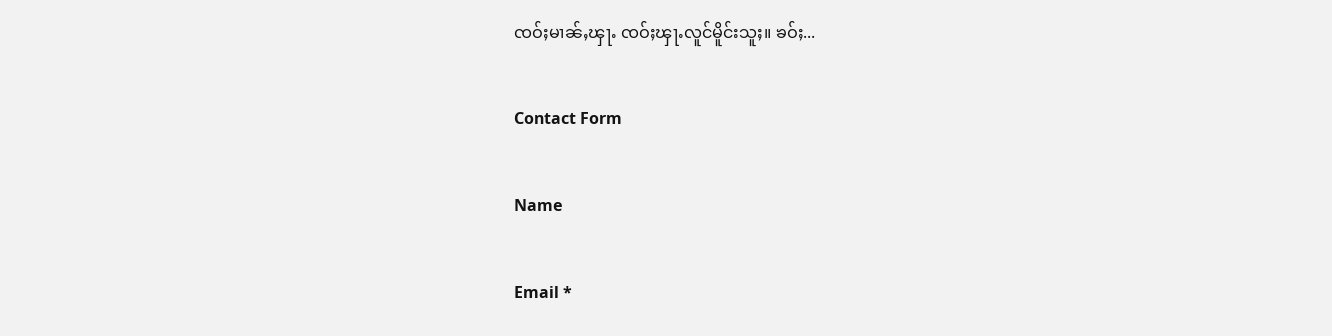ၸဝ်ႈမၢၼ်ႇၾႃႉ ၸဝ်ႈၾႃႉလူင်မိူင်းသူႈ။ ၶဝ်ႈ...

Contact Form

Name

Email *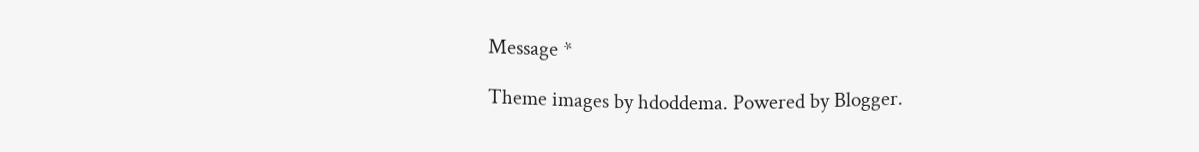Message *

Theme images by hdoddema. Powered by Blogger.